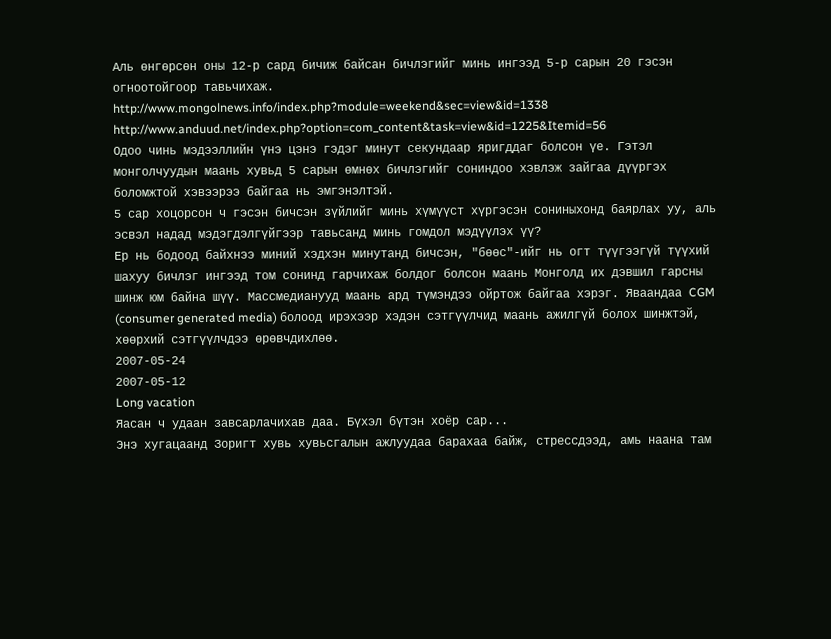Аль өнгөрсөн оны 12-р сард бичиж байсан бичлэгийг минь ингээд 5-р сарын 20 гэсэн огноотойгоор тавьчихаж.
http://www.mongolnews.info/index.php?module=weekend&sec=view&id=1338
http://www.anduud.net/index.php?option=com_content&task=view&id=1225&Itemid=56
Одоо чинь мэдээллийн үнэ цэнэ гэдэг минут секундаар яригддаг болсон үе. Гэтэл монголчуудын маань хувьд 5 сарын өмнөх бичлэгийг сониндоо хэвлэж зайгаа дүүргэх боломжтой хэвээрээ байгаа нь эмгэнэлтэй.
5 сар хоцорсон ч гэсэн бичсэн зүйлийг минь хүмүүст хүргэсэн сониныхонд баярлах уу, аль эсвэл надад мэдэгдэлгүйгээр тавьсанд минь гомдол мэдүүлэх үү?
Ер нь бодоод байхнээ миний хэдхэн минутанд бичсэн, "бөөс"-ийг нь огт түүгээгүй түүхий шахуу бичлэг ингээд том сонинд гарчихаж болдог болсон маань Монголд их дэвшил гарсны шинж юм байна шүү. Массмедианууд маань ард түмэндээ ойртож байгаа хэрэг. Яваандаа CGM (consumer generated media) болоод ирэхээр хэдэн сэтгүүлчид маань ажилгүй болох шинжтэй, хөөрхий сэтгүүлчдээ өрөвчдихлөө.
2007-05-24
2007-05-12
Long vacation
Яасан ч удаан завсарлачихав даа. Бүхэл бүтэн хоёр сар...
Энэ хугацаанд Зоригт хувь хувьсгалын ажлуудаа барахаа байж, стрессдээд, амь наана там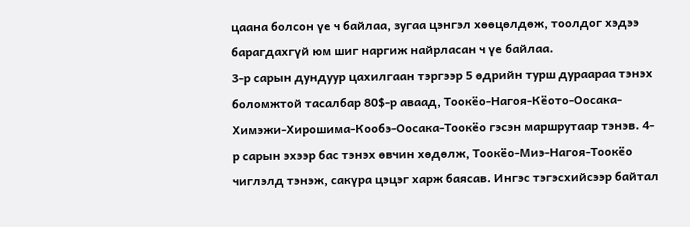цаана болсон үе ч байлаа, зугаа цэнгэл хөөцөлдөж, тоолдог хэдээ барагдахгүй юм шиг наргиж найрласан ч үе байлаа.
3-р сарын дундуур цахилгаан тэргээр 5 өдрийн турш дураараа тэнэх боломжтой тасалбар 80$-р аваад, Тоокёо-Нагоя-Кёото-Оосака-Химэжи-Хирошима-Кообэ-Оосака-Тоокёо гэсэн маршрутаар тэнэв. 4-р сарын эхээр бас тэнэх өвчин хөдөлж, Тоокёо-Миэ-Нагоя-Тоокёо чиглэлд тэнэж, сакүра цэцэг харж баясав. Ингэс тэгэсхийсээр байтал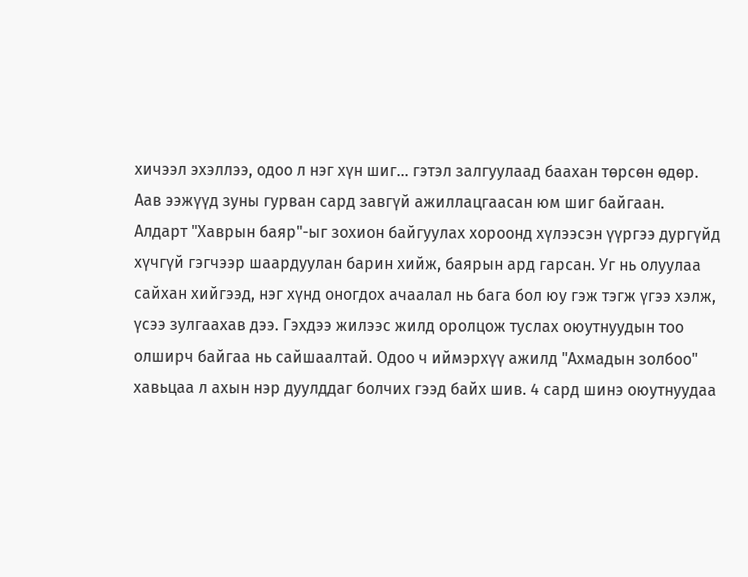хичээл эхэллээ, одоо л нэг хүн шиг... гэтэл залгуулаад баахан төрсөн өдөр. Аав ээжүүд зуны гурван сард завгүй ажиллацгаасан юм шиг байгаан.
Алдарт "Хаврын баяр"-ыг зохион байгуулах хороонд хүлээсэн үүргээ дургүйд хүчгүй гэгчээр шаардуулан барин хийж, баярын ард гарсан. Уг нь олуулаа сайхан хийгээд, нэг хүнд оногдох ачаалал нь бага бол юу гэж тэгж үгээ хэлж, үсээ зулгаахав дээ. Гэхдээ жилээс жилд оролцож туслах оюутнуудын тоо олширч байгаа нь сайшаалтай. Одоо ч иймэрхүү ажилд "Ахмадын золбоо" хавьцаа л ахын нэр дуулддаг болчих гээд байх шив. 4 сард шинэ оюутнуудаа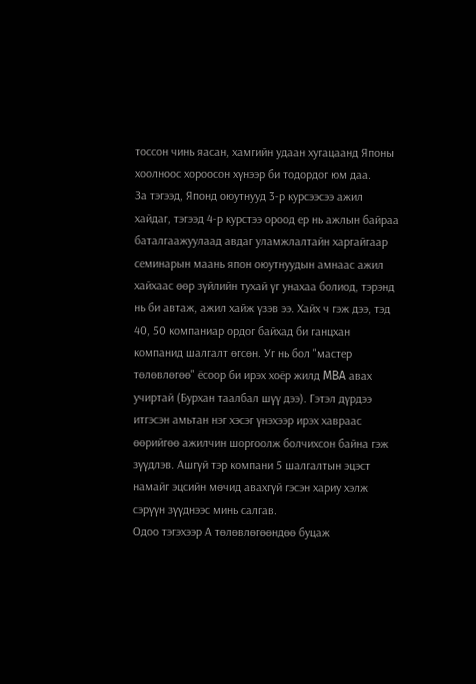тоссон чинь яасан, хамгийн удаан хугацаанд Японы хоолноос хороосон хүнээр би тодордог юм даа.
За тэгээд, Японд оюутнууд 3-р курсээсээ ажил хайдаг, тэгээд 4-р курстээ ороод ер нь ажлын байраа баталгаажуулаад авдаг уламжлалтайн харгайгаар семинарын маань япон оюутнуудын амнаас ажил хайхаас өөр зүйлийн тухай үг унахаа болиод, тэрэнд нь би автаж, ажил хайж үзэв ээ. Хайх ч гэж дээ, тэд 40, 50 компаниар ордог байхад би ганцхан компанид шалгалт өгсөн. Уг нь бол "мастер төлөвлөгөө" ёсоор би ирэх хоёр жилд MBA авах учиртай (Бурхан таалбал шүү дээ). Гэтэл дүрдээ итгэсэн амьтан нэг хэсэг үнэхээр ирэх хавраас өөрийгөө ажилчин шоргоолж болчихсон байна гэж зүүдлэв. Ашгүй тэр компани 5 шалгалтын эцэст намайг эцсийн мөчид авахгүй гэсэн хариу хэлж сэрүүн зүүднээс минь салгав.
Одоо тэгэхээр А төлөвлөгөөндөө буцаж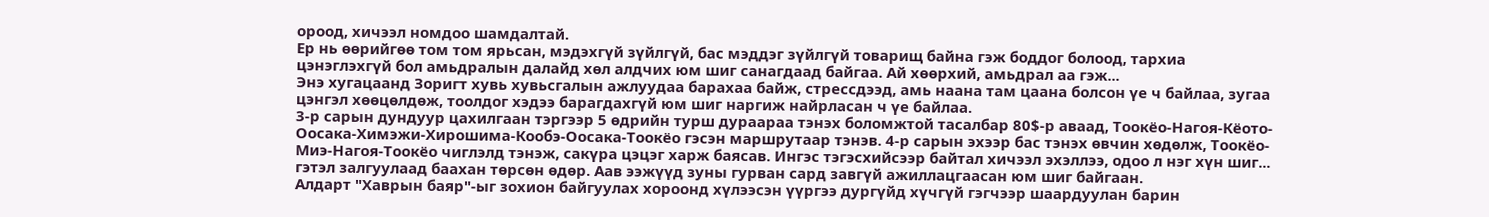ороод, хичээл номдоо шамдалтай.
Ер нь өөрийгөө том том ярьсан, мэдэхгүй зүйлгүй, бас мэддэг зүйлгүй товарищ байна гэж боддог болоод, тархиа цэнэглэхгүй бол амьдралын далайд хөл алдчих юм шиг санагдаад байгаа. Ай хөөрхий, амьдрал аа гэж...
Энэ хугацаанд Зоригт хувь хувьсгалын ажлуудаа барахаа байж, стрессдээд, амь наана там цаана болсон үе ч байлаа, зугаа цэнгэл хөөцөлдөж, тоолдог хэдээ барагдахгүй юм шиг наргиж найрласан ч үе байлаа.
3-р сарын дундуур цахилгаан тэргээр 5 өдрийн турш дураараа тэнэх боломжтой тасалбар 80$-р аваад, Тоокёо-Нагоя-Кёото-Оосака-Химэжи-Хирошима-Кообэ-Оосака-Тоокёо гэсэн маршрутаар тэнэв. 4-р сарын эхээр бас тэнэх өвчин хөдөлж, Тоокёо-Миэ-Нагоя-Тоокёо чиглэлд тэнэж, сакүра цэцэг харж баясав. Ингэс тэгэсхийсээр байтал хичээл эхэллээ, одоо л нэг хүн шиг... гэтэл залгуулаад баахан төрсөн өдөр. Аав ээжүүд зуны гурван сард завгүй ажиллацгаасан юм шиг байгаан.
Алдарт "Хаврын баяр"-ыг зохион байгуулах хороонд хүлээсэн үүргээ дургүйд хүчгүй гэгчээр шаардуулан барин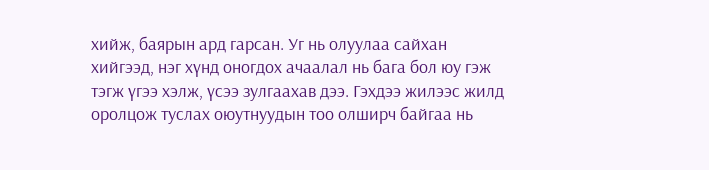хийж, баярын ард гарсан. Уг нь олуулаа сайхан хийгээд, нэг хүнд оногдох ачаалал нь бага бол юу гэж тэгж үгээ хэлж, үсээ зулгаахав дээ. Гэхдээ жилээс жилд оролцож туслах оюутнуудын тоо олширч байгаа нь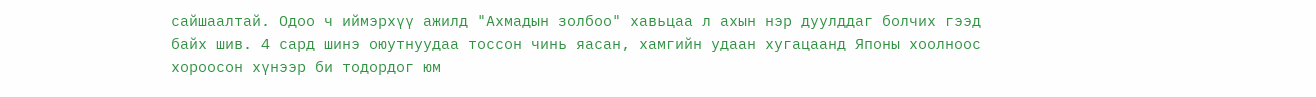сайшаалтай. Одоо ч иймэрхүү ажилд "Ахмадын золбоо" хавьцаа л ахын нэр дуулддаг болчих гээд байх шив. 4 сард шинэ оюутнуудаа тоссон чинь яасан, хамгийн удаан хугацаанд Японы хоолноос хороосон хүнээр би тодордог юм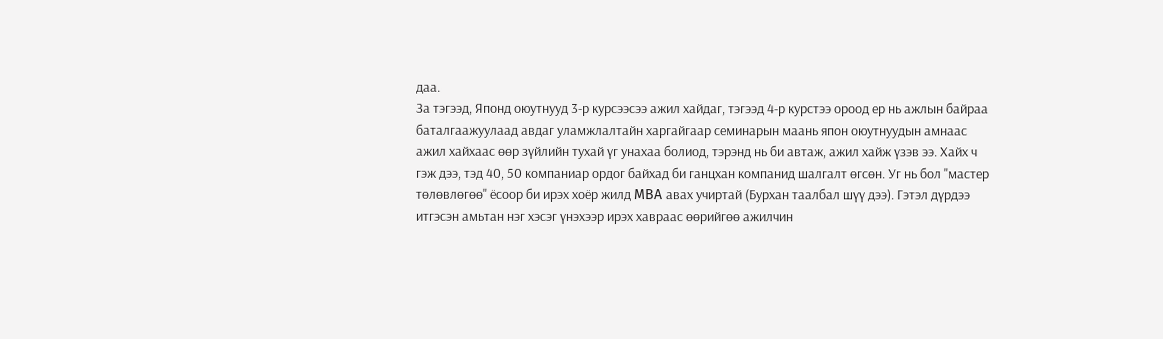даа.
За тэгээд, Японд оюутнууд 3-р курсээсээ ажил хайдаг, тэгээд 4-р курстээ ороод ер нь ажлын байраа баталгаажуулаад авдаг уламжлалтайн харгайгаар семинарын маань япон оюутнуудын амнаас ажил хайхаас өөр зүйлийн тухай үг унахаа болиод, тэрэнд нь би автаж, ажил хайж үзэв ээ. Хайх ч гэж дээ, тэд 40, 50 компаниар ордог байхад би ганцхан компанид шалгалт өгсөн. Уг нь бол "мастер төлөвлөгөө" ёсоор би ирэх хоёр жилд MBA авах учиртай (Бурхан таалбал шүү дээ). Гэтэл дүрдээ итгэсэн амьтан нэг хэсэг үнэхээр ирэх хавраас өөрийгөө ажилчин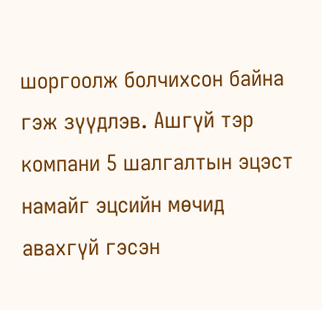шоргоолж болчихсон байна гэж зүүдлэв. Ашгүй тэр компани 5 шалгалтын эцэст намайг эцсийн мөчид авахгүй гэсэн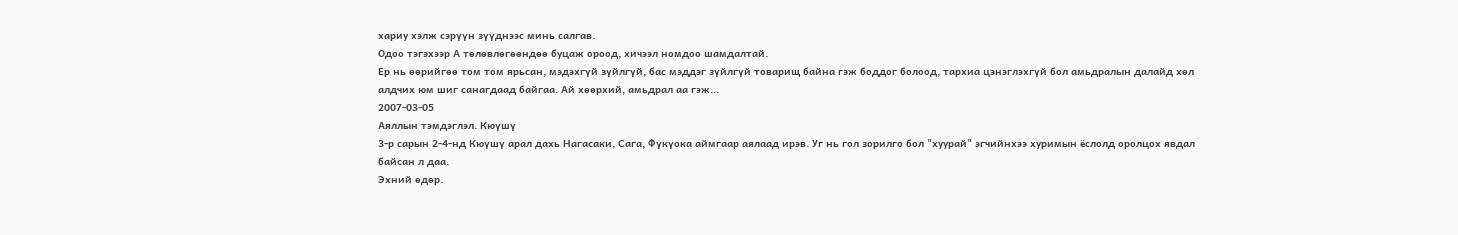хариу хэлж сэрүүн зүүднээс минь салгав.
Одоо тэгэхээр А төлөвлөгөөндөө буцаж ороод, хичээл номдоо шамдалтай.
Ер нь өөрийгөө том том ярьсан, мэдэхгүй зүйлгүй, бас мэддэг зүйлгүй товарищ байна гэж боддог болоод, тархиа цэнэглэхгүй бол амьдралын далайд хөл алдчих юм шиг санагдаад байгаа. Ай хөөрхий, амьдрал аа гэж...
2007-03-05
Аяллын тэмдэглэл. Кюүшү
3-р сарын 2-4-нд Кюүшү арал дахь Нагасаки, Сага, Фүкүока аймгаар аялаад ирэв. Уг нь гол зорилго бол "хуурай" эгчийнхээ хуримын ёслолд оролцох явдал байсан л даа.
Эхний өдөр.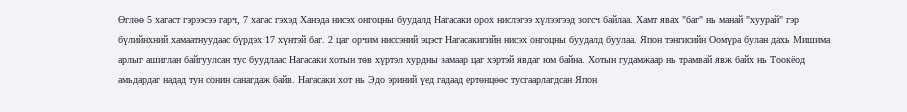Өглөө 5 хагаст гэрээсээ гарч, 7 хагас гэхэд Ханэда нисэх онгоцны буудалд Нагасаки орох нислэгээ хүлээгээд зогсч байлаа. Хамт явах "баг" нь манай "хуурай" гэр бүлийнхний хамаатнуудаас бүрдэх 17 хүнтэй баг. 2 цаг орчим ниссэний эцэст Нагасакигийн нисэх онгоцны буудалд буулаа. Япон тэнгисийн Оомүра булан дахь Мишима арлыг ашиглан байгуулсан тус буудлаас Нагасаки хотын төв хүртэл хурдны замаар цаг хэртэй явдаг юм байна. Хотын гудамжаар нь трамвай явж байх нь Тоокёод амьдардаг надад тун сонин санагдаж байв. Нагасаки хот нь Эдо эриний үед гадаад ертөнцөөс тусгаарлагдсан Япон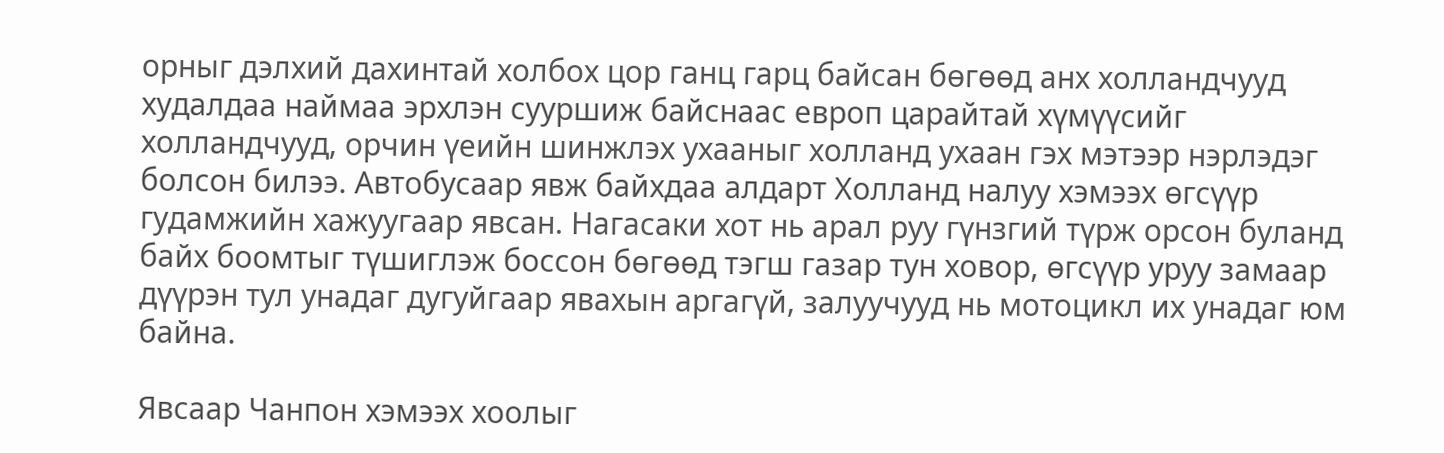орныг дэлхий дахинтай холбох цор ганц гарц байсан бөгөөд анх холландчууд худалдаа наймаа эрхлэн сууршиж байснаас европ царайтай хүмүүсийг холландчууд, орчин үеийн шинжлэх ухааныг холланд ухаан гэх мэтээр нэрлэдэг болсон билээ. Автобусаар явж байхдаа алдарт Холланд налуу хэмээх өгсүүр гудамжийн хажуугаар явсан. Нагасаки хот нь арал руу гүнзгий түрж орсон буланд байх боомтыг түшиглэж боссон бөгөөд тэгш газар тун ховор, өгсүүр уруу замаар дүүрэн тул унадаг дугуйгаар явахын аргагүй, залуучууд нь мотоцикл их унадаг юм байна.

Явсаар Чанпон хэмээх хоолыг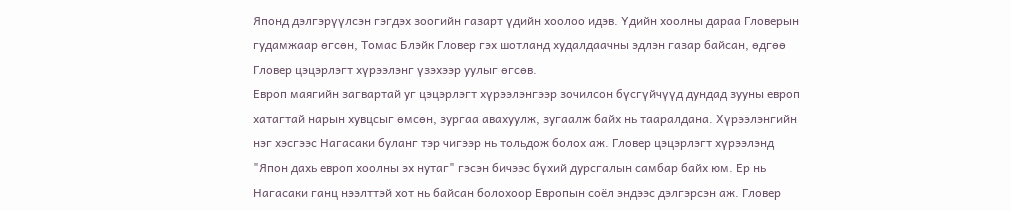Японд дэлгэрүүлсэн гэгдэх зоогийн газарт үдийн хоолоо идэв. Үдийн хоолны дараа Гловерын гудамжаар өгсөн, Томас Блэйк Гловер гэх шотланд худалдаачны эдлэн газар байсан, өдгөө Гловер цэцэрлэгт хүрээлэнг үзэхээр уулыг өгсөв.
Европ маягийн загвартай уг цэцэрлэгт хүрээлэнгээр зочилсон бүсгүйчүүд дундад зууны европ хатагтай нарын хувцсыг өмсөн, зургаа авахуулж, зугаалж байх нь тааралдана. Хүрээлэнгийн нэг хэсгээс Нагасаки буланг тэр чигээр нь тольдож болох аж. Гловер цэцэрлэгт хүрээлэнд "Япон дахь европ хоолны эх нутаг" гэсэн бичээс бүхий дурсгалын самбар байх юм. Ер нь Нагасаки ганц нээлттэй хот нь байсан болохоор Европын соёл эндээс дэлгэрсэн аж. Гловер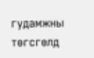гудамжны төгсгөлд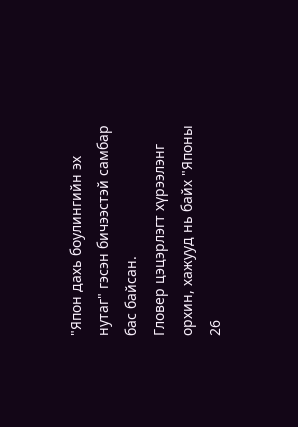"Япон дахь боулингийн эх нутаг" гэсэн бичээстэй самбар бас байсан.
Гловер цэцэрлэгт хүрээлэнг орхин, хажууд нь байх "Японы 26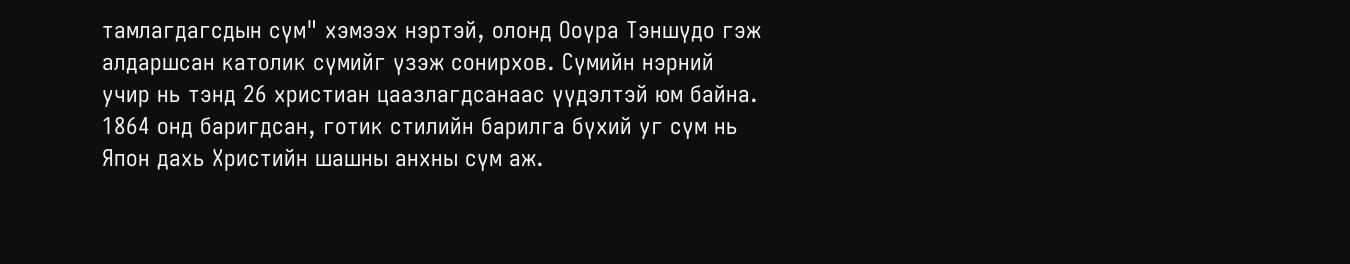тамлагдагсдын сүм" хэмээх нэртэй, олонд Ооүра Тэншүдо гэж алдаршсан католик сүмийг үзэж сонирхов. Сүмийн нэрний учир нь тэнд 26 христиан цаазлагдсанаас үүдэлтэй юм байна. 1864 онд баригдсан, готик стилийн барилга бүхий уг сүм нь Япон дахь Христийн шашны анхны сүм аж.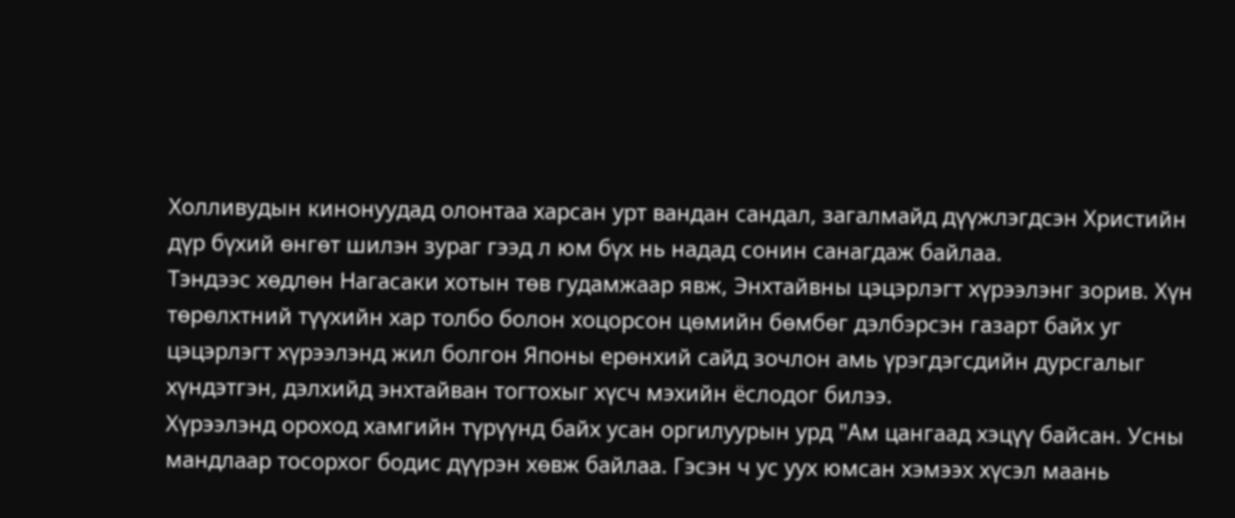Холливудын кинонуудад олонтаа харсан урт вандан сандал, загалмайд дүүжлэгдсэн Христийн дүр бүхий өнгөт шилэн зураг гээд л юм бүх нь надад сонин санагдаж байлаа.
Тэндээс хөдлөн Нагасаки хотын төв гудамжаар явж, Энхтайвны цэцэрлэгт хүрээлэнг зорив. Хүн төрөлхтний түүхийн хар толбо болон хоцорсон цөмийн бөмбөг дэлбэрсэн газарт байх уг цэцэрлэгт хүрээлэнд жил болгон Японы ерөнхий сайд зочлон амь үрэгдэгсдийн дурсгалыг хүндэтгэн, дэлхийд энхтайван тогтохыг хүсч мэхийн ёслодог билээ.
Хүрээлэнд ороход хамгийн түрүүнд байх усан оргилуурын урд "Ам цангаад хэцүү байсан. Усны мандлаар тосорхог бодис дүүрэн хөвж байлаа. Гэсэн ч ус уух юмсан хэмээх хүсэл маань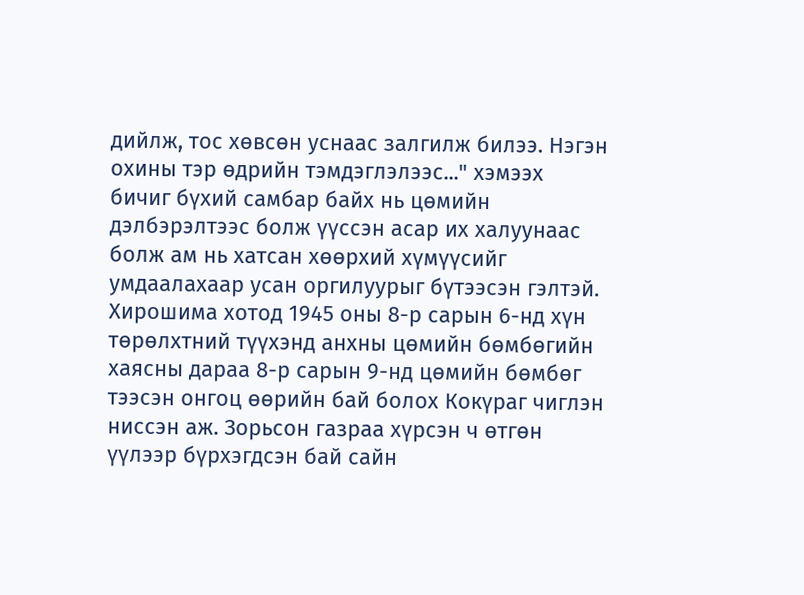дийлж, тос хөвсөн уснаас залгилж билээ. Нэгэн охины тэр өдрийн тэмдэглэлээс..." хэмээх бичиг бүхий самбар байх нь цөмийн дэлбэрэлтээс болж үүссэн асар их халуунаас болж ам нь хатсан хөөрхий хүмүүсийг умдаалахаар усан оргилуурыг бүтээсэн гэлтэй.
Хирошима хотод 1945 оны 8-р сарын 6-нд хүн төрөлхтний түүхэнд анхны цөмийн бөмбөгийн хаясны дараа 8-р сарын 9-нд цөмийн бөмбөг тээсэн онгоц өөрийн бай болох Кокүраг чиглэн ниссэн аж. Зорьсон газраа хүрсэн ч өтгөн үүлээр бүрхэгдсэн бай сайн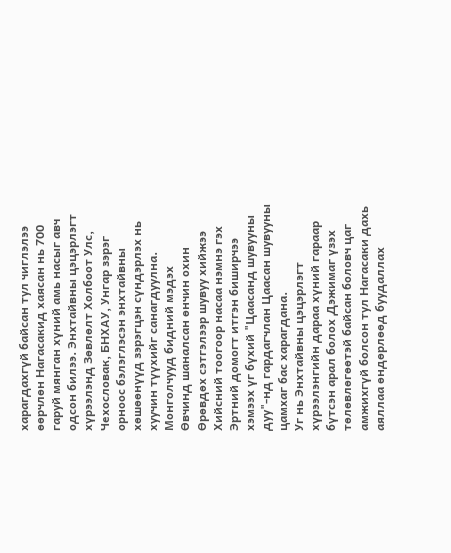харагдахгүй байсан тул чиглэлээ өөрчлөн Нагасакид хаясан нь 700 гаруй мянган хүний амь насыг авч одсон билээ. Энхтайвны цэцэрлэгт хүрээлэнд Зөвлөлт Холбоот Улс, Чехословак, БНХАУ, Унгар зэрэг орноос бэлэглэсэн энхтайвны хөшөөнүүд зэрэгцэн сүндэрлэх нь хуучин түүхийг санагдуулна. Монголчууд бидний мэдэх
Өвчинд шаналсан өнчин охин
Өрөвдөх сэтгэлээр шувуу хийжээ
Хийсний тоогоор насаа нэмнэ гэх
Эртний домогт итгэн биширчээ
хэмээх үг бүхий "Цаасанд шувууны дуу"-нд гардагчлан Цаасан шувууны цамхаг бас харагдана.
Уг нь Энхтайвны цэцэрлэгт хүрээлэнгийн дараа хүний гараар бүтсэн арал болох Дэжимаг үзэх төлөвлөгөөтэй байсан боловч цаг амжихгүй болсон тул Нагасаки дахь аяллаа өндөрлөөд буудаллах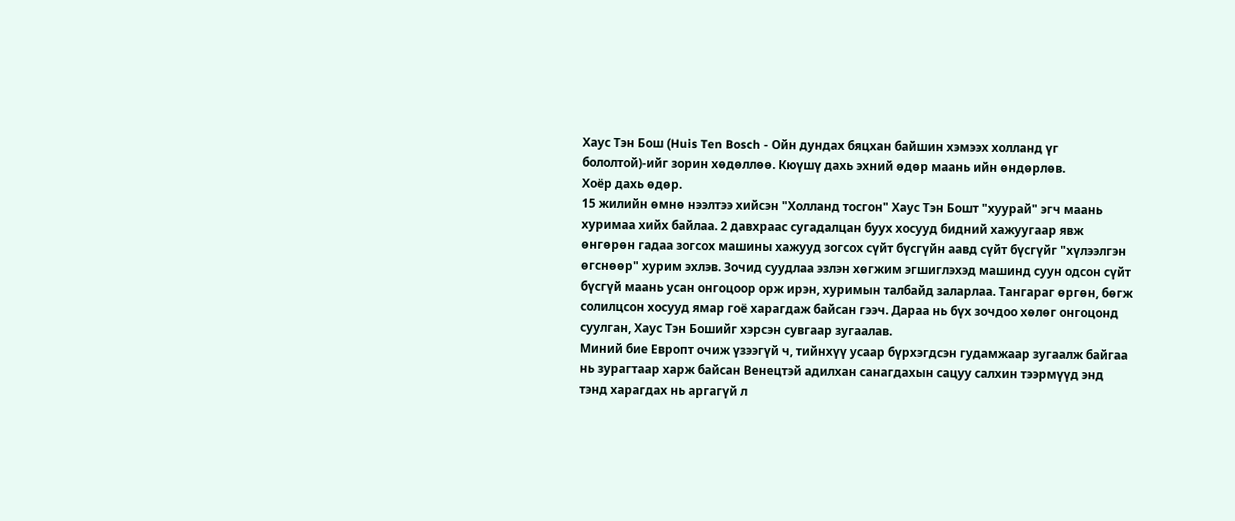Хаус Тэн Бош (Huis Ten Bosch - Ойн дундах бяцхан байшин хэмээх холланд үг бололтой)-ийг зорин хөдөллөө. Кюүшү дахь эхний өдөр маань ийн өндөрлөв.
Хоёр дахь өдөр.
15 жилийн өмнө нээлтээ хийсэн "Холланд тосгон" Хаус Тэн Бошт "хуурай" эгч маань хуримаа хийх байлаа. 2 давхраас сугадалцан буух хосууд бидний хажуугаар явж өнгөрөн гадаа зогсох машины хажууд зогсох сүйт бүсгүйн аавд сүйт бүсгүйг "хүлээлгэн өгснөөр" хурим эхлэв. Зочид суудлаа эзлэн хөгжим эгшиглэхэд машинд суун одсон сүйт бүсгүй маань усан онгоцоор орж ирэн, хуримын талбайд заларлаа. Тангараг өргөн, бөгж солилцсон хосууд ямар гоё харагдаж байсан гээч. Дараа нь бүх зочдоо хөлөг онгоцонд суулган, Хаус Тэн Бошийг хэрсэн сувгаар зугаалав.
Миний бие Европт очиж үзээгүй ч, тийнхүү усаар бүрхэгдсэн гудамжаар зугаалж байгаа нь зурагтаар харж байсан Венецтэй адилхан санагдахын сацуу салхин тээрмүүд энд тэнд харагдах нь аргагүй л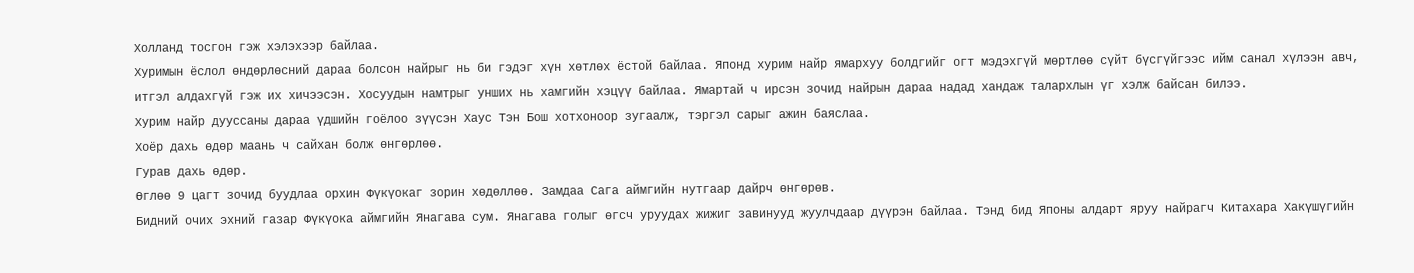Холланд тосгон гэж хэлэхээр байлаа.
Хуримын ёслол өндөрлөсний дараа болсон найрыг нь би гэдэг хүн хөтлөх ёстой байлаа. Японд хурим найр ямархуу болдгийг огт мэдэхгүй мөртлөө сүйт бүсгүйгээс ийм санал хүлээн авч, итгэл алдахгүй гэж их хичээсэн. Хосуудын намтрыг унших нь хамгийн хэцүү байлаа. Ямартай ч ирсэн зочид найрын дараа надад хандаж талархлын үг хэлж байсан билээ.
Хурим найр дууссаны дараа үдшийн гоёлоо зүүсэн Хаус Тэн Бош хотхоноор зугаалж, тэргэл сарыг ажин баяслаа.
Хоёр дахь өдөр маань ч сайхан болж өнгөрлөө.
Гурав дахь өдөр.
Өглөө 9 цагт зочид буудлаа орхин Фүкүокаг зорин хөдөллөө. Замдаа Сага аймгийн нутгаар дайрч өнгөрөв.
Бидний очих эхний газар Фүкүока аймгийн Янагава сум. Янагава голыг өгсч уруудах жижиг завинууд жуулчдаар дүүрэн байлаа. Тэнд бид Японы алдарт яруу найрагч Китахара Хакүшүгийн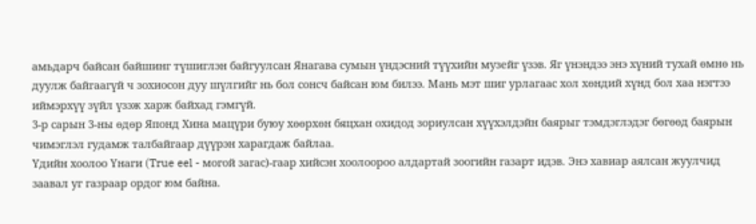амьдарч байсан байшинг түшиглэн байгуулсан Янагава сумын үндэсний түүхийн музейг үзэв. Яг үнэндээ энэ хүний тухай өмнө нь дуулж байгаагүй ч зохиосон дуу шүлгийг нь бол сонсч байсан юм билээ. Мань мэт шиг урлагаас хол хөндий хүнд бол хаа нэгтээ иймэрхүү зүйл үзэж харж байхад гэмгүй.
3-р сарын 3-ны өдөр Японд Хина мацүри буюу хөөрхөн бяцхан охидод зориулсан хүүхэлдэйн баярыг тэмдэглэдэг бөгөөд баярын чимэглэл гудамж талбайгаар дүүрэн харагдаж байлаа.
Үдийн хоолоо Үнаги (True eel - могой загас)-гаар хийсэн хоолоороо алдартай зоогийн газарт идэв. Энэ хавиар аялсан жуулчид заавал уг газраар ордог юм байна.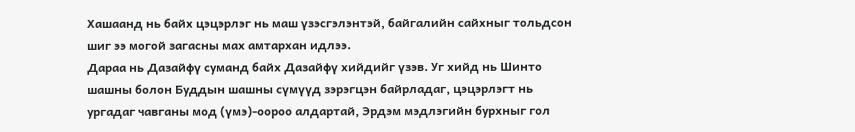Хашаанд нь байх цэцэрлэг нь маш үзэсгэлэнтэй, байгалийн сайхныг тольдсон шиг ээ могой загасны мах амтархан идлээ.
Дараа нь Дазайфү суманд байх Дазайфү хийдийг үзэв. Уг хийд нь Шинто шашны болон Буддын шашны сүмүүд зэрэгцэн байрладаг, цэцэрлэгт нь ургадаг чавганы мод (үмэ)-оороо алдартай, Эрдэм мэдлэгийн бурхныг гол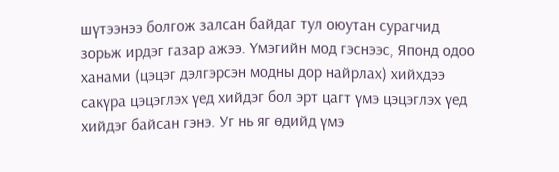шүтээнээ болгож залсан байдаг тул оюутан сурагчид зорьж ирдэг газар ажээ. Үмэгийн мод гэснээс, Японд одоо ханами (цэцэг дэлгэрсэн модны дор найрлах) хийхдээ сакүра цэцэглэх үед хийдэг бол эрт цагт үмэ цэцэглэх үед хийдэг байсан гэнэ. Уг нь яг өдийд үмэ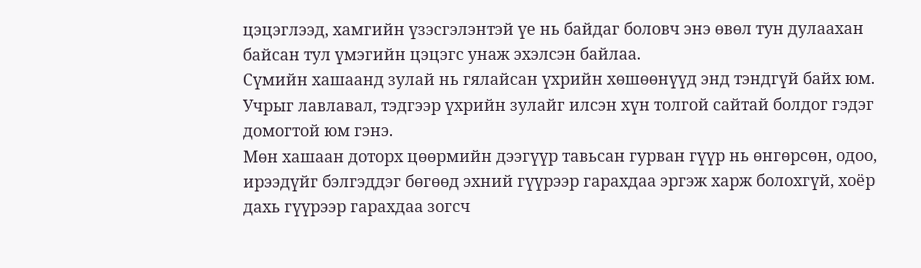цэцэглээд, хамгийн үзэсгэлэнтэй үе нь байдаг боловч энэ өвөл тун дулаахан байсан тул үмэгийн цэцэгс унаж эхэлсэн байлаа.
Сүмийн хашаанд зулай нь гялайсан үхрийн хөшөөнүүд энд тэндгүй байх юм. Учрыг лавлавал, тэдгээр үхрийн зулайг илсэн хүн толгой сайтай болдог гэдэг домогтой юм гэнэ.
Мөн хашаан доторх цөөрмийн дээгүүр тавьсан гурван гүүр нь өнгөрсөн, одоо, ирээдүйг бэлгэддэг бөгөөд эхний гүүрээр гарахдаа эргэж харж болохгүй, хоёр дахь гүүрээр гарахдаа зогсч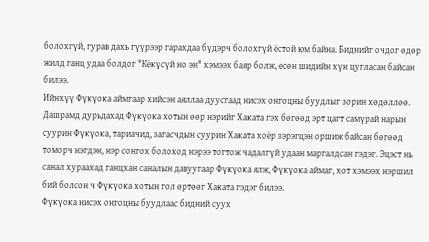болохгүй, гурав дахь гүүрээр гарахдаа бүдэрч болохгүй ёстой юм байна. Биднийг очдог өдөр жилд ганц удаа болдог "Кёкүсүй но эн" хэмээх баяр болж, есөн шидийн хүн цугласан байсан билээ.
Ийнхүү Фүкүока аймгаар хийсэн аяллаа дуусгаад нисэх онгоцны буудлыг зорин хөдөллөө. Дашрамд дурьдахад Фүкүока хотын өөр нэрийг Хаката гэх бөгөөд эрт цагт самүрай нарын суурин Фүкүока, тариачид, загасчдын суурин Хаката хоёр зэрэгцэн оршиж байсан бөгөөд томорч нэгдэн, нэр сонгох болоход нэрээ тогтож чадалгүй удаан маргалдсан гэдэг. Эцэст нь санал хураахад ганцхан саналын давуугаар Фүкүока ялж, Фүкүока аймаг, хот хэмээх нэршил бий болсон ч Фүкүока хотын гол өртөөг Хаката гэдэг билээ.
Фүкүока нисэх онгоцны буудлаас бидний суух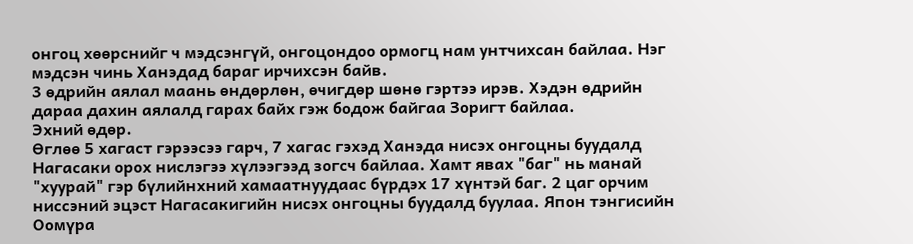онгоц хөөрснийг ч мэдсэнгүй, онгоцондоо ормогц нам унтчихсан байлаа. Нэг мэдсэн чинь Ханэдад бараг ирчихсэн байв.
3 өдрийн аялал маань өндөрлөн, өчигдөр шөнө гэртээ ирэв. Хэдэн өдрийн дараа дахин аялалд гарах байх гэж бодож байгаа Зоригт байлаа.
Эхний өдөр.
Өглөө 5 хагаст гэрээсээ гарч, 7 хагас гэхэд Ханэда нисэх онгоцны буудалд Нагасаки орох нислэгээ хүлээгээд зогсч байлаа. Хамт явах "баг" нь манай "хуурай" гэр бүлийнхний хамаатнуудаас бүрдэх 17 хүнтэй баг. 2 цаг орчим ниссэний эцэст Нагасакигийн нисэх онгоцны буудалд буулаа. Япон тэнгисийн Оомүра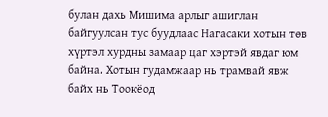булан дахь Мишима арлыг ашиглан байгуулсан тус буудлаас Нагасаки хотын төв хүртэл хурдны замаар цаг хэртэй явдаг юм байна. Хотын гудамжаар нь трамвай явж байх нь Тоокёод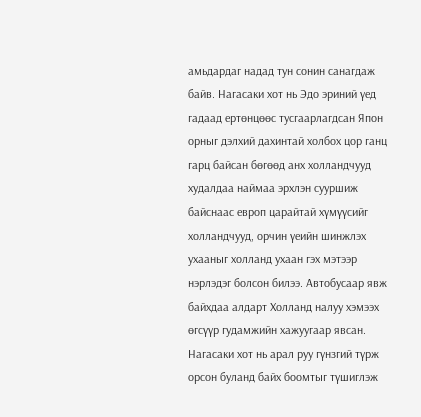амьдардаг надад тун сонин санагдаж байв. Нагасаки хот нь Эдо эриний үед гадаад ертөнцөөс тусгаарлагдсан Япон орныг дэлхий дахинтай холбох цор ганц гарц байсан бөгөөд анх холландчууд худалдаа наймаа эрхлэн сууршиж байснаас европ царайтай хүмүүсийг холландчууд, орчин үеийн шинжлэх ухааныг холланд ухаан гэх мэтээр нэрлэдэг болсон билээ. Автобусаар явж байхдаа алдарт Холланд налуу хэмээх өгсүүр гудамжийн хажуугаар явсан. Нагасаки хот нь арал руу гүнзгий түрж орсон буланд байх боомтыг түшиглэж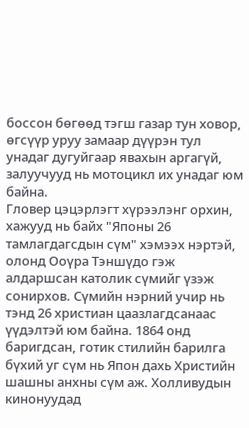боссон бөгөөд тэгш газар тун ховор, өгсүүр уруу замаар дүүрэн тул унадаг дугуйгаар явахын аргагүй, залуучууд нь мотоцикл их унадаг юм байна.
Гловер цэцэрлэгт хүрээлэнг орхин, хажууд нь байх "Японы 26 тамлагдагсдын сүм" хэмээх нэртэй, олонд Ооүра Тэншүдо гэж алдаршсан католик сүмийг үзэж сонирхов. Сүмийн нэрний учир нь тэнд 26 христиан цаазлагдсанаас үүдэлтэй юм байна. 1864 онд баригдсан, готик стилийн барилга бүхий уг сүм нь Япон дахь Христийн шашны анхны сүм аж. Холливудын кинонуудад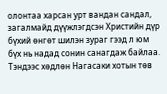олонтаа харсан урт вандан сандал, загалмайд дүүжлэгдсэн Христийн дүр бүхий өнгөт шилэн зураг гээд л юм бүх нь надад сонин санагдаж байлаа.
Тэндээс хөдлөн Нагасаки хотын төв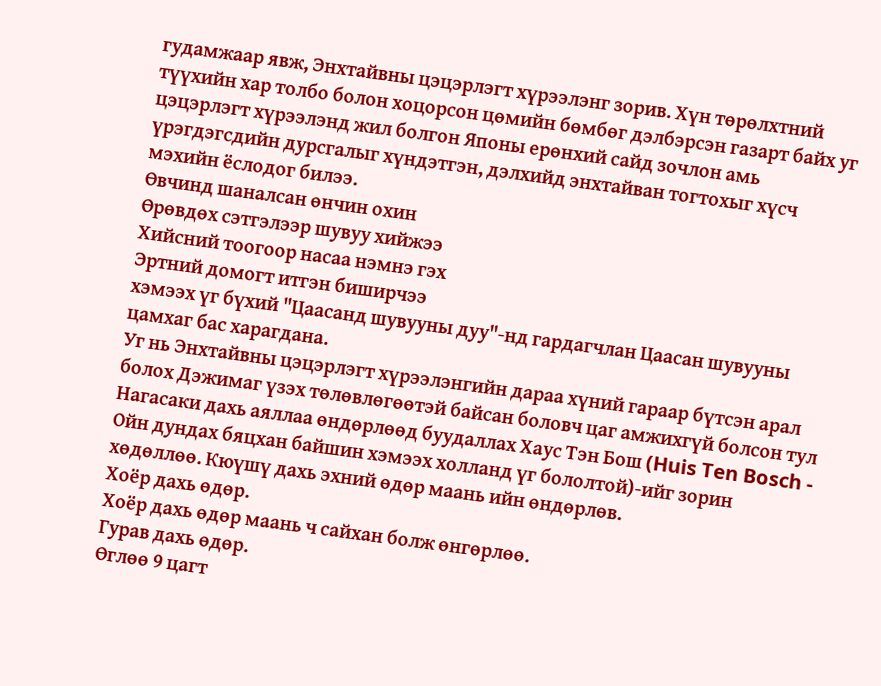гудамжаар явж, Энхтайвны цэцэрлэгт хүрээлэнг зорив. Хүн төрөлхтний түүхийн хар толбо болон хоцорсон цөмийн бөмбөг дэлбэрсэн газарт байх уг цэцэрлэгт хүрээлэнд жил болгон Японы ерөнхий сайд зочлон амь үрэгдэгсдийн дурсгалыг хүндэтгэн, дэлхийд энхтайван тогтохыг хүсч мэхийн ёслодог билээ.
Өвчинд шаналсан өнчин охин
Өрөвдөх сэтгэлээр шувуу хийжээ
Хийсний тоогоор насаа нэмнэ гэх
Эртний домогт итгэн биширчээ
хэмээх үг бүхий "Цаасанд шувууны дуу"-нд гардагчлан Цаасан шувууны цамхаг бас харагдана.
Уг нь Энхтайвны цэцэрлэгт хүрээлэнгийн дараа хүний гараар бүтсэн арал болох Дэжимаг үзэх төлөвлөгөөтэй байсан боловч цаг амжихгүй болсон тул Нагасаки дахь аяллаа өндөрлөөд буудаллах Хаус Тэн Бош (Huis Ten Bosch - Ойн дундах бяцхан байшин хэмээх холланд үг бололтой)-ийг зорин хөдөллөө. Кюүшү дахь эхний өдөр маань ийн өндөрлөв.
Хоёр дахь өдөр.
Хоёр дахь өдөр маань ч сайхан болж өнгөрлөө.
Гурав дахь өдөр.
Өглөө 9 цагт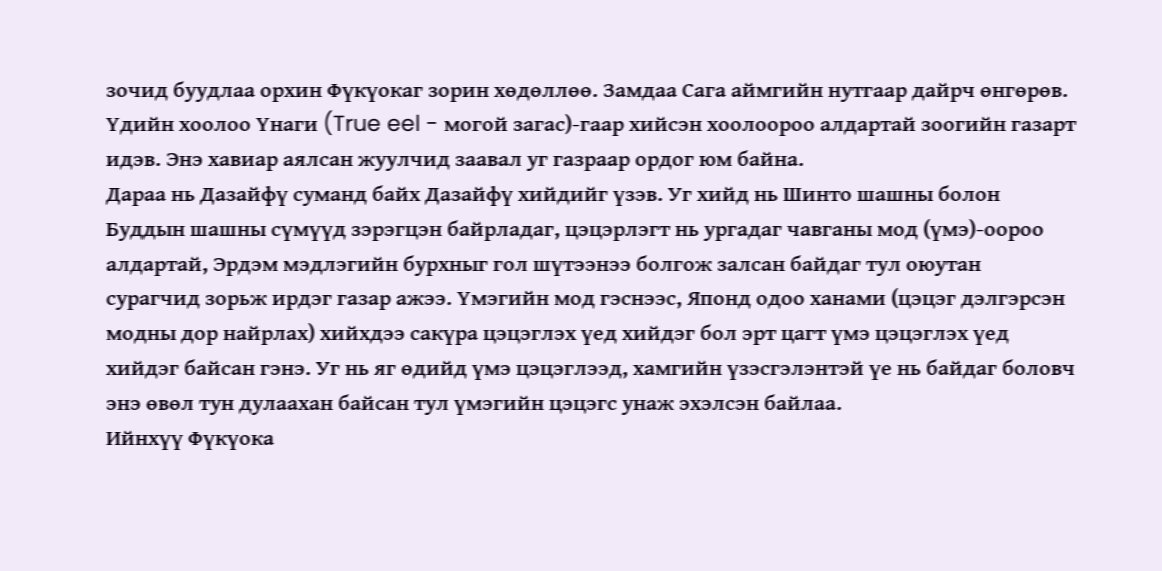зочид буудлаа орхин Фүкүокаг зорин хөдөллөө. Замдаа Сага аймгийн нутгаар дайрч өнгөрөв.
Үдийн хоолоо Үнаги (True eel - могой загас)-гаар хийсэн хоолоороо алдартай зоогийн газарт идэв. Энэ хавиар аялсан жуулчид заавал уг газраар ордог юм байна.
Дараа нь Дазайфү суманд байх Дазайфү хийдийг үзэв. Уг хийд нь Шинто шашны болон Буддын шашны сүмүүд зэрэгцэн байрладаг, цэцэрлэгт нь ургадаг чавганы мод (үмэ)-оороо алдартай, Эрдэм мэдлэгийн бурхныг гол шүтээнээ болгож залсан байдаг тул оюутан сурагчид зорьж ирдэг газар ажээ. Үмэгийн мод гэснээс, Японд одоо ханами (цэцэг дэлгэрсэн модны дор найрлах) хийхдээ сакүра цэцэглэх үед хийдэг бол эрт цагт үмэ цэцэглэх үед хийдэг байсан гэнэ. Уг нь яг өдийд үмэ цэцэглээд, хамгийн үзэсгэлэнтэй үе нь байдаг боловч энэ өвөл тун дулаахан байсан тул үмэгийн цэцэгс унаж эхэлсэн байлаа.
Ийнхүү Фүкүока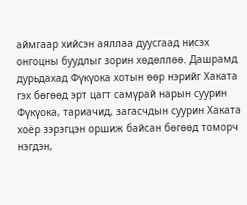аймгаар хийсэн аяллаа дуусгаад нисэх онгоцны буудлыг зорин хөдөллөө. Дашрамд дурьдахад Фүкүока хотын өөр нэрийг Хаката гэх бөгөөд эрт цагт самүрай нарын суурин Фүкүока, тариачид, загасчдын суурин Хаката хоёр зэрэгцэн оршиж байсан бөгөөд томорч нэгдэн,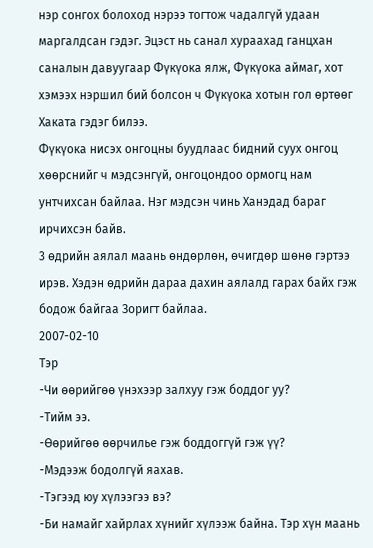нэр сонгох болоход нэрээ тогтож чадалгүй удаан маргалдсан гэдэг. Эцэст нь санал хураахад ганцхан саналын давуугаар Фүкүока ялж, Фүкүока аймаг, хот хэмээх нэршил бий болсон ч Фүкүока хотын гол өртөөг Хаката гэдэг билээ.
Фүкүока нисэх онгоцны буудлаас бидний суух онгоц хөөрснийг ч мэдсэнгүй, онгоцондоо ормогц нам унтчихсан байлаа. Нэг мэдсэн чинь Ханэдад бараг ирчихсэн байв.
3 өдрийн аялал маань өндөрлөн, өчигдөр шөнө гэртээ ирэв. Хэдэн өдрийн дараа дахин аялалд гарах байх гэж бодож байгаа Зоригт байлаа.
2007-02-10
Тэр
-Чи өөрийгөө үнэхээр залхуу гэж боддог уу?
-Тийм ээ.
-Өөрийгөө өөрчилье гэж боддоггүй гэж үү?
-Мэдээж бодолгүй яахав.
-Тэгээд юу хүлээгээ вэ?
-Би намайг хайрлах хүнийг хүлээж байна. Тэр хүн маань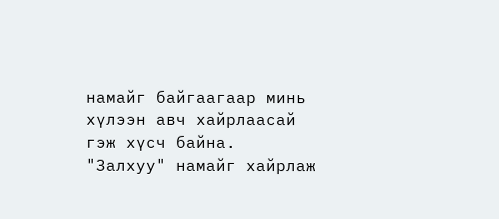намайг байгаагаар минь хүлээн авч хайрлаасай гэж хүсч байна. "Залхуу" намайг хайрлаж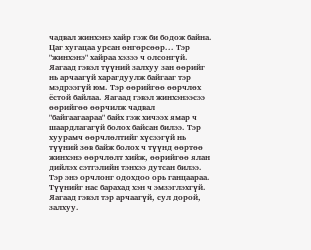чадвал жинхэнэ хайр гэж би бодож байна.
Цаг хугацаа урсан өнгөрсөөр... Тэр "жинхэнэ" хайраа хэзээ ч олсонгүй. Яагаад гэвэл түүний залхуу зан өөрийг нь арчаагүй харагдуулж байгааг тэр мэдрээгүй юм. Тэр өөрийгөө өөрчлөх ёстой байлаа. Яагаад гэвэл жинхэнээсээ өөрийгөө өөрчилж чадвал "байгаагаараа" байх гэж хичээх ямар ч шаардлагагүй болох байсан билээ. Тэр хуурамч өөрчлөлтийг хүсээгүй нь түүний зөв байж болох ч түүнд өөртөө жинхэнэ өөрчлөлт хийж, өөрийгөө ялан дийлэх сэтгэлийн тэнхээ дутсан билээ.
Тэр энэ орчлонг одохдоо орь ганцаараа. Түүнийг нас барахад хэн ч эмзэглэхгүй. Яагаад гэвэл тэр арчаагүй, сул дорой, залхуу.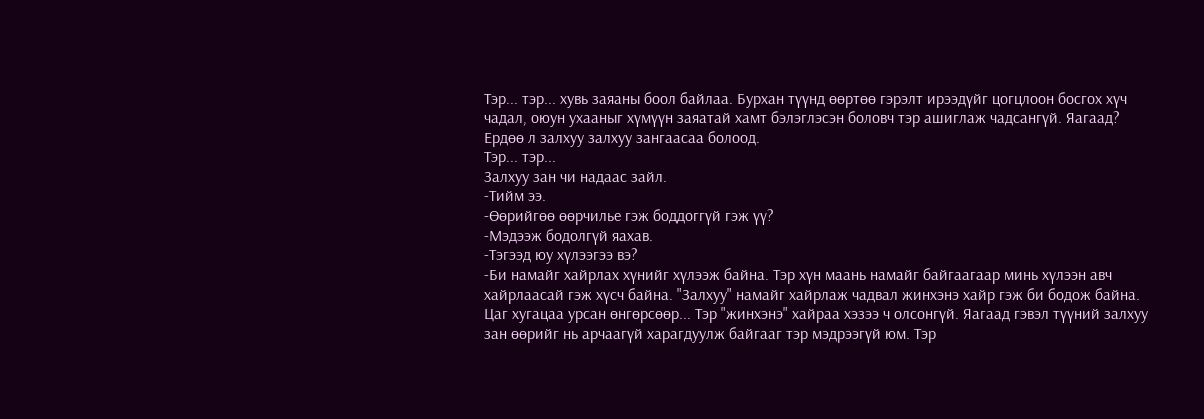Тэр... тэр... хувь заяаны боол байлаа. Бурхан түүнд өөртөө гэрэлт ирээдүйг цогцлоон босгох хүч чадал, оюун ухааныг хүмүүн заяатай хамт бэлэглэсэн боловч тэр ашиглаж чадсангүй. Яагаад? Ердөө л залхуу залхуу зангаасаа болоод.
Тэр... тэр...
Залхуу зан чи надаас зайл.
-Тийм ээ.
-Өөрийгөө өөрчилье гэж боддоггүй гэж үү?
-Мэдээж бодолгүй яахав.
-Тэгээд юу хүлээгээ вэ?
-Би намайг хайрлах хүнийг хүлээж байна. Тэр хүн маань намайг байгаагаар минь хүлээн авч хайрлаасай гэж хүсч байна. "Залхуу" намайг хайрлаж чадвал жинхэнэ хайр гэж би бодож байна.
Цаг хугацаа урсан өнгөрсөөр... Тэр "жинхэнэ" хайраа хэзээ ч олсонгүй. Яагаад гэвэл түүний залхуу зан өөрийг нь арчаагүй харагдуулж байгааг тэр мэдрээгүй юм. Тэр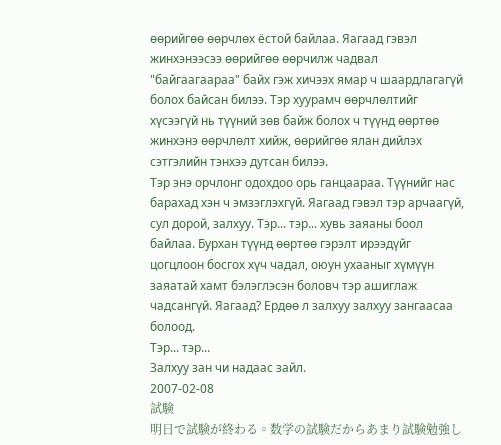өөрийгөө өөрчлөх ёстой байлаа. Яагаад гэвэл жинхэнээсээ өөрийгөө өөрчилж чадвал "байгаагаараа" байх гэж хичээх ямар ч шаардлагагүй болох байсан билээ. Тэр хуурамч өөрчлөлтийг хүсээгүй нь түүний зөв байж болох ч түүнд өөртөө жинхэнэ өөрчлөлт хийж, өөрийгөө ялан дийлэх сэтгэлийн тэнхээ дутсан билээ.
Тэр энэ орчлонг одохдоо орь ганцаараа. Түүнийг нас барахад хэн ч эмзэглэхгүй. Яагаад гэвэл тэр арчаагүй, сул дорой, залхуу. Тэр... тэр... хувь заяаны боол байлаа. Бурхан түүнд өөртөө гэрэлт ирээдүйг цогцлоон босгох хүч чадал, оюун ухааныг хүмүүн заяатай хамт бэлэглэсэн боловч тэр ашиглаж чадсангүй. Яагаад? Ердөө л залхуу залхуу зангаасаа болоод.
Тэр... тэр...
Залхуу зан чи надаас зайл.
2007-02-08
試験
明日で試験が終わる。数学の試験だからあまり試験勉強し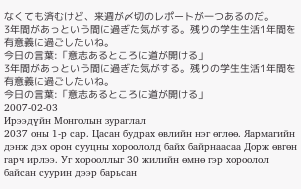なくても済むけど、来週が〆切のレポートが一つあるのだ。
3年間があっという間に過ぎた気がする。残りの学生生活1年間を有意義に過ごしたいね。
今日の言葉:「意志あるところに道が開ける」
3年間があっという間に過ぎた気がする。残りの学生生活1年間を有意義に過ごしたいね。
今日の言葉:「意志あるところに道が開ける」
2007-02-03
Ирээдүйн Монголын зураглал
2037 оны 1-р сар. Цасан будрах өвлийн нэг өглөө. Яармагийн дэнж дэх орон сууцны хороололд байх байрнаасаа Дорж өвгөн гарч ирлээ. Уг хорооллыг 30 жилийн өмнө гэр хороолол байсан суурин дээр барьсан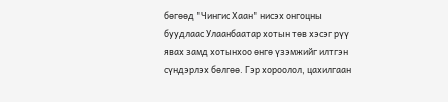бөгөөд "Чингис Хаан" нисэх онгоцны буудлаас Улаанбаатар хотын төв хэсэг рүү явах замд хотынхоо өнгө үзэмжийг илтгэн сүндэрлэх бөлгөө. Гэр хороолол, цахилгаан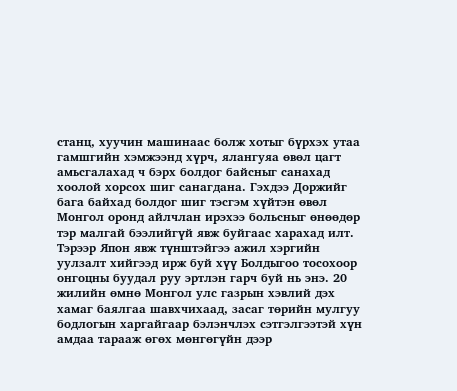станц, хуучин машинаас болж хотыг бүрхэх утаа гамшгийн хэмжээнд хүрч, ялангуяа өвөл цагт амьсгалахад ч бэрх болдог байсныг санахад хоолой хорсох шиг санагдана. Гэхдээ Доржийг бага байхад болдог шиг тэсгэм хүйтэн өвөл Монгол оронд айлчлан ирэхээ больсныг өнөөдөр тэр малгай бээлийгүй явж буйгаас харахад илт.
Тэрээр Япон явж түнштэйгээ ажил хэргийн уулзалт хийгээд ирж буй хүү Болдыгоо тосохоор онгоцны буудал руу эртлэн гарч буй нь энэ. 20 жилийн өмнө Монгол улс газрын хэвлий дэх хамаг баялгаа шавхчихаад, засаг төрийн мулгуу бодлогын харгайгаар бэлэнчлэх сэтгэлгээтэй хүн амдаа тарааж өгөх мөнгөгүйн дээр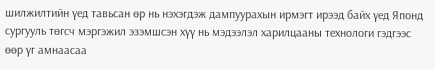шилжилтийн үед тавьсан өр нь нэхэгдэж дампуурахын ирмэгт ирээд байх үед Японд сургууль төгсч мэргэжил эзэмшсэн хүү нь мэдээлэл харилцааны технологи гэдгээс өөр үг амнаасаа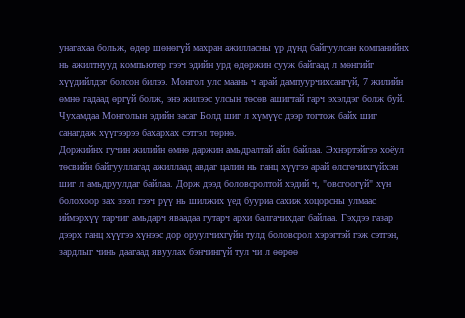унагахаа больж, өдөр шөнөгүй махран ажилласны үр дүнд байгуулсан компанийнх нь ажилтнууд компьютер гээч эдийн урд өдөржин сууж байгаад л мөнгийг хүүдийлдэг болсон билээ. Монгол улс маань ч арай дампуурчихсангүй, 7 жилийн өмнө гадаад өргүй болж, энэ жилээс улсын төсөв ашигтай гарч эхэлдэг болж буй. Чухамдаа Монголын эдийн засаг Болд шиг л хүмүүс дээр тогтож байх шиг санагдаж хүүгээрээ бахархах сэтгэл төрнө.
Доржийнх гучин жилийн өмнө даржин амьдралтай айл байлаа. Эхнэртэйгээ хоёул төсвийн байгууллагад ажиллаад авдаг цалин нь ганц хүүгээ арай өлсгөчихгүйхэн шиг л амьдруулдаг байлаа. Дорж дээд боловсролтой хэдий ч, "овсгоогүй" хүн болохоор зах зээл гээч рүү нь шилжих үед бууриа сахиж хоцорсны улмаас иймэрхүү тарчиг амьдарч яваадаа гутарч архи балгачихдаг байлаа. Гэхдээ газар дээрх ганц хүүгээ хүнээс дор оруулчихгүйн тулд боловсрол хэрэгтэй гэж сэтгэн, зардлыг чинь даагаад явуулах бэнчингүй тул чи л өөрөө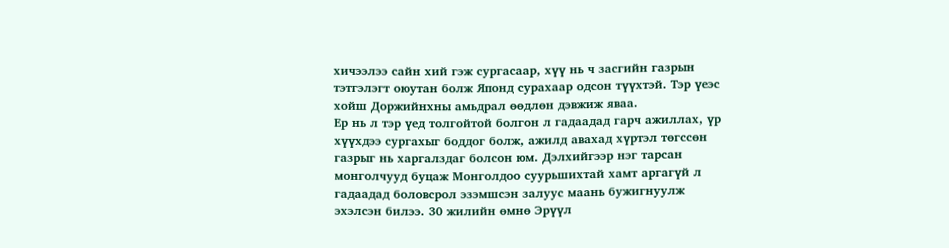хичээлээ сайн хий гэж сургасаар, хүү нь ч засгийн газрын тэтгэлэгт оюутан болж Японд сурахаар одсон түүхтэй. Тэр үеэс хойш Доржийнхны амьдрал өөдлөн дэвжиж яваа.
Ер нь л тэр үед толгойтой болгон л гадаадад гарч ажиллах, үр хүүхдээ сургахыг боддог болж, ажилд авахад хүртэл төгссөн газрыг нь харгалздаг болсон юм. Дэлхийгээр нэг тарсан монголчууд буцаж Монголдоо суурьшихтай хамт аргагүй л гадаадад боловсрол эзэмшсэн залуус маань бужигнуулж эхэлсэн билээ. 30 жилийн өмнө Эрүүл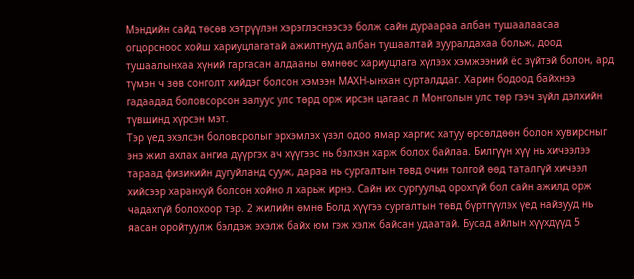Мэндийн сайд төсөв хэтрүүлэн хэрэглэснээсээ болж сайн дураараа албан тушаалаасаа огцорсноос хойш хариуцлагатай ажилтнууд албан тушаалтай зууралдахаа больж, доод тушаалынхаа хүний гаргасан алдааны өмнөөс хариуцлага хүлээх хэмжээний ёс зүйтэй болон, ард түмэн ч зөв сонголт хийдэг болсон хэмээн МАХН-ынхан сурталддаг. Харин бодоод байхнээ гадаадад боловсорсон залуус улс төрд орж ирсэн цагаас л Монголын улс төр гээч зүйл дэлхийн түвшинд хүрсэн мэт.
Тэр үед эхэлсэн боловсролыг эрхэмлэх үзэл одоо ямар харгис хатуу өрсөлдөөн болон хувирсныг энэ жил ахлах ангиа дүүргэх ач хүүгээс нь бэлхэн харж болох байлаа. Билгүүн хүү нь хичээлээ тараад физикийн дугуйланд сууж, дараа нь сургалтын төвд очин толгой өөд таталгүй хичээл хийсээр харанхуй болсон хойно л харьж ирнэ. Сайн их сургуульд орохгүй бол сайн ажилд орж чадахгүй болохоор тэр. 2 жилийн өмнө Болд хүүгээ сургалтын төвд бүртгүүлэх үед найзууд нь яасан оройтуулж бэлдэж эхэлж байх юм гэж хэлж байсан удаатай. Бусад айлын хүүхдүүд 5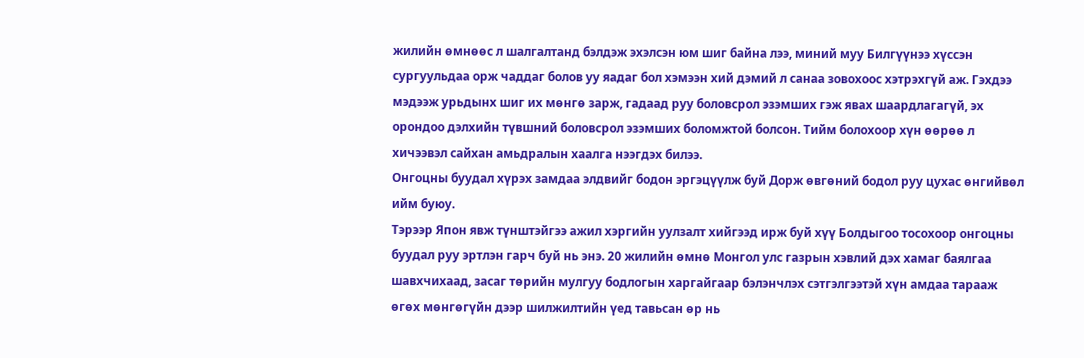жилийн өмнөөс л шалгалтанд бэлдэж эхэлсэн юм шиг байна лээ, миний муу Билгүүнээ хүссэн сургуульдаа орж чаддаг болов уу яадаг бол хэмээн хий дэмий л санаа зовохоос хэтрэхгүй аж. Гэхдээ мэдээж урьдынх шиг их мөнгө зарж, гадаад руу боловсрол эзэмших гэж явах шаардлагагүй, эх орондоо дэлхийн түвшний боловсрол эзэмших боломжтой болсон. Тийм болохоор хүн өөрөө л хичээвэл сайхан амьдралын хаалга нээгдэх билээ.
Онгоцны буудал хүрэх замдаа элдвийг бодон эргэцүүлж буй Дорж өвгөний бодол руу цухас өнгийвөл ийм буюу.
Тэрээр Япон явж түнштэйгээ ажил хэргийн уулзалт хийгээд ирж буй хүү Болдыгоо тосохоор онгоцны буудал руу эртлэн гарч буй нь энэ. 20 жилийн өмнө Монгол улс газрын хэвлий дэх хамаг баялгаа шавхчихаад, засаг төрийн мулгуу бодлогын харгайгаар бэлэнчлэх сэтгэлгээтэй хүн амдаа тарааж өгөх мөнгөгүйн дээр шилжилтийн үед тавьсан өр нь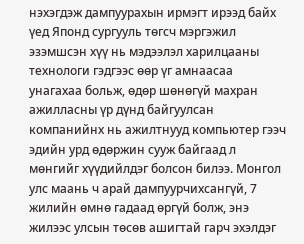нэхэгдэж дампуурахын ирмэгт ирээд байх үед Японд сургууль төгсч мэргэжил эзэмшсэн хүү нь мэдээлэл харилцааны технологи гэдгээс өөр үг амнаасаа унагахаа больж, өдөр шөнөгүй махран ажилласны үр дүнд байгуулсан компанийнх нь ажилтнууд компьютер гээч эдийн урд өдөржин сууж байгаад л мөнгийг хүүдийлдэг болсон билээ. Монгол улс маань ч арай дампуурчихсангүй, 7 жилийн өмнө гадаад өргүй болж, энэ жилээс улсын төсөв ашигтай гарч эхэлдэг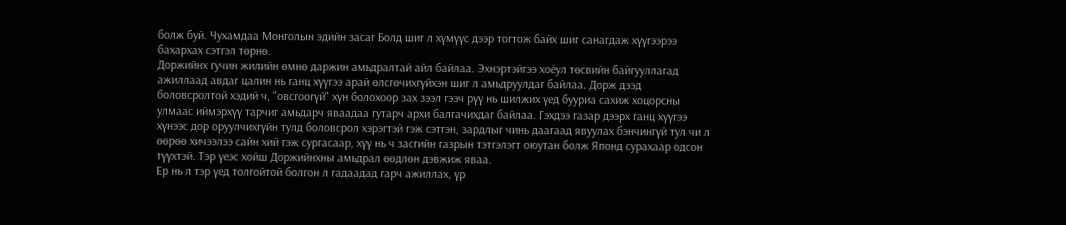болж буй. Чухамдаа Монголын эдийн засаг Болд шиг л хүмүүс дээр тогтож байх шиг санагдаж хүүгээрээ бахархах сэтгэл төрнө.
Доржийнх гучин жилийн өмнө даржин амьдралтай айл байлаа. Эхнэртэйгээ хоёул төсвийн байгууллагад ажиллаад авдаг цалин нь ганц хүүгээ арай өлсгөчихгүйхэн шиг л амьдруулдаг байлаа. Дорж дээд боловсролтой хэдий ч, "овсгоогүй" хүн болохоор зах зээл гээч рүү нь шилжих үед бууриа сахиж хоцорсны улмаас иймэрхүү тарчиг амьдарч яваадаа гутарч архи балгачихдаг байлаа. Гэхдээ газар дээрх ганц хүүгээ хүнээс дор оруулчихгүйн тулд боловсрол хэрэгтэй гэж сэтгэн, зардлыг чинь даагаад явуулах бэнчингүй тул чи л өөрөө хичээлээ сайн хий гэж сургасаар, хүү нь ч засгийн газрын тэтгэлэгт оюутан болж Японд сурахаар одсон түүхтэй. Тэр үеэс хойш Доржийнхны амьдрал өөдлөн дэвжиж яваа.
Ер нь л тэр үед толгойтой болгон л гадаадад гарч ажиллах, үр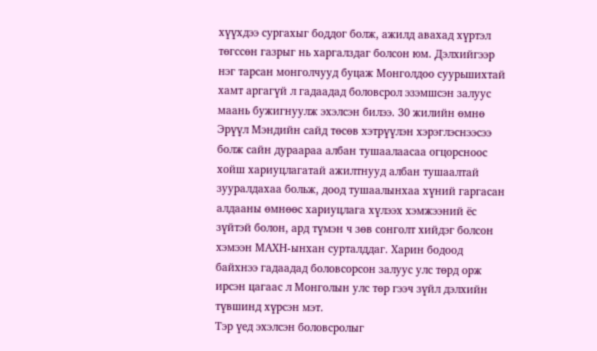хүүхдээ сургахыг боддог болж, ажилд авахад хүртэл төгссөн газрыг нь харгалздаг болсон юм. Дэлхийгээр нэг тарсан монголчууд буцаж Монголдоо суурьшихтай хамт аргагүй л гадаадад боловсрол эзэмшсэн залуус маань бужигнуулж эхэлсэн билээ. 30 жилийн өмнө Эрүүл Мэндийн сайд төсөв хэтрүүлэн хэрэглэснээсээ болж сайн дураараа албан тушаалаасаа огцорсноос хойш хариуцлагатай ажилтнууд албан тушаалтай зууралдахаа больж, доод тушаалынхаа хүний гаргасан алдааны өмнөөс хариуцлага хүлээх хэмжээний ёс зүйтэй болон, ард түмэн ч зөв сонголт хийдэг болсон хэмээн МАХН-ынхан сурталддаг. Харин бодоод байхнээ гадаадад боловсорсон залуус улс төрд орж ирсэн цагаас л Монголын улс төр гээч зүйл дэлхийн түвшинд хүрсэн мэт.
Тэр үед эхэлсэн боловсролыг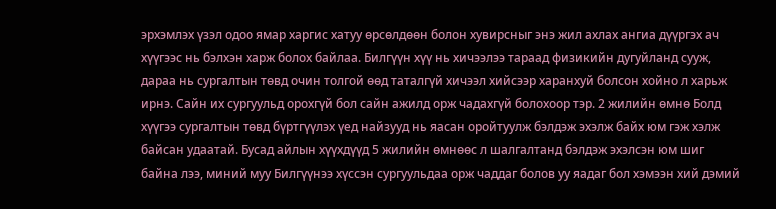эрхэмлэх үзэл одоо ямар харгис хатуу өрсөлдөөн болон хувирсныг энэ жил ахлах ангиа дүүргэх ач хүүгээс нь бэлхэн харж болох байлаа. Билгүүн хүү нь хичээлээ тараад физикийн дугуйланд сууж, дараа нь сургалтын төвд очин толгой өөд таталгүй хичээл хийсээр харанхуй болсон хойно л харьж ирнэ. Сайн их сургуульд орохгүй бол сайн ажилд орж чадахгүй болохоор тэр. 2 жилийн өмнө Болд хүүгээ сургалтын төвд бүртгүүлэх үед найзууд нь яасан оройтуулж бэлдэж эхэлж байх юм гэж хэлж байсан удаатай. Бусад айлын хүүхдүүд 5 жилийн өмнөөс л шалгалтанд бэлдэж эхэлсэн юм шиг байна лээ, миний муу Билгүүнээ хүссэн сургуульдаа орж чаддаг болов уу яадаг бол хэмээн хий дэмий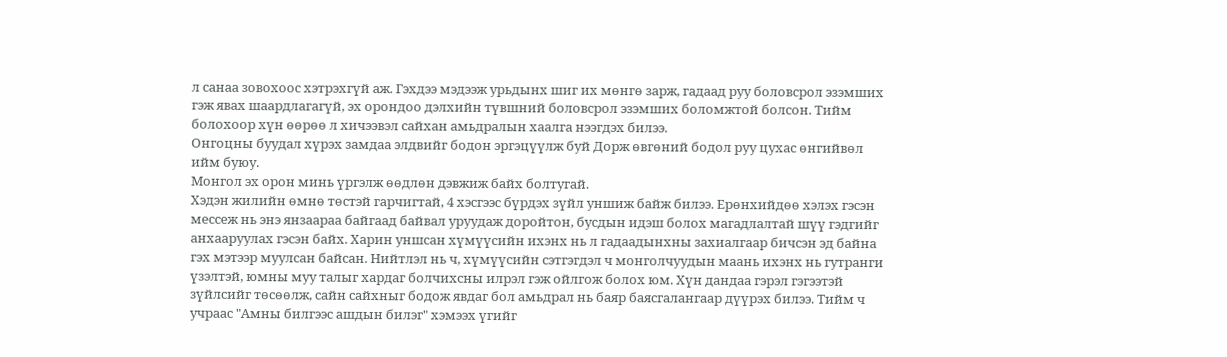л санаа зовохоос хэтрэхгүй аж. Гэхдээ мэдээж урьдынх шиг их мөнгө зарж, гадаад руу боловсрол эзэмших гэж явах шаардлагагүй, эх орондоо дэлхийн түвшний боловсрол эзэмших боломжтой болсон. Тийм болохоор хүн өөрөө л хичээвэл сайхан амьдралын хаалга нээгдэх билээ.
Онгоцны буудал хүрэх замдаа элдвийг бодон эргэцүүлж буй Дорж өвгөний бодол руу цухас өнгийвөл ийм буюу.
Монгол эх орон минь үргэлж өөдлөн дэвжиж байх болтугай.
Хэдэн жилийн өмнө төстэй гарчигтай, 4 хэсгээс бүрдэх зүйл уншиж байж билээ. Ерөнхийдөө хэлэх гэсэн мессеж нь энэ янзаараа байгаад байвал уруудаж доройтон, бусдын идэш болох магадлалтай шүү гэдгийг анхааруулах гэсэн байх. Харин уншсан хүмүүсийн ихэнх нь л гадаадынхны захиалгаар бичсэн эд байна гэх мэтээр муулсан байсан. Нийтлэл нь ч, хүмүүсийн сэтгэгдэл ч монголчуудын маань ихэнх нь гутранги үзэлтэй, юмны муу талыг хардаг болчихсны илрэл гэж ойлгож болох юм. Хүн дандаа гэрэл гэгээтэй зүйлсийг төсөөлж, сайн сайхныг бодож явдаг бол амьдрал нь баяр баясгалангаар дүүрэх билээ. Тийм ч учраас "Амны билгээс ашдын билэг" хэмээх үгийг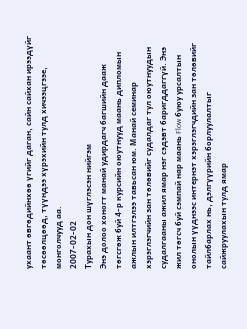ухаант өвгөдийнхөө үгийг даган, сайн сайхан ирээдүйг төсөөлцөөд, түүндээ хүрэхийн тулд хичээцгээе, монголчууд аа.
2007-02-02
Турахын дон шүглэсэн нийгэм
Энэ долоо хоногт манай удирдагч багшийн дааж төгсгөж буй 4-р курсийн оюутнууд маань дипломын ажлын илтгэлээ тавьсан юм. Манай семинар хэрэглэгчийн зан төлөвийг судалдаг тул оюутнуудын судалгааны ажил ямар нэг сэдэвт баригддаггүй. Энэ жил төгсч буй сэмпай нар маань Flow буюу урсалтын онолын үүднээс интернэт хэрэглэгчдийн зан төлөвийг тайлбарлах нь, дэлгүүрийн борлуулалтыг сайжруулахын тулд ямар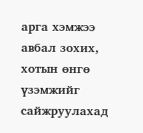арга хэмжээ авбал зохих, хотын өнгө үзэмжийг сайжруулахад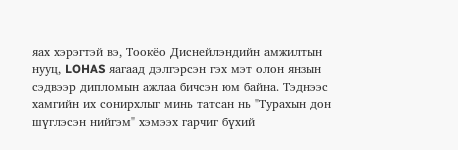яах хэрэгтэй вэ, Тоокёо Диснейлэндийн амжилтын нууц, LOHAS яагаад дэлгэрсэн гэх мэт олон янзын сэдвээр дипломын ажлаа бичсэн юм байна. Тэднээс хамгийн их сонирхлыг минь татсан нь "Турахын дон шүглэсэн нийгэм" хэмээх гарчиг бүхий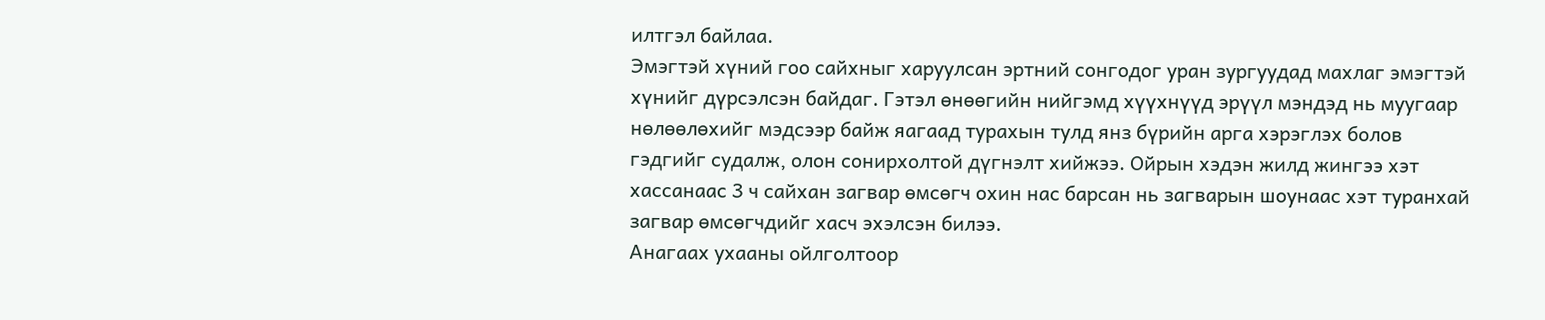илтгэл байлаа.
Эмэгтэй хүний гоо сайхныг харуулсан эртний сонгодог уран зургуудад махлаг эмэгтэй хүнийг дүрсэлсэн байдаг. Гэтэл өнөөгийн нийгэмд хүүхнүүд эрүүл мэндэд нь муугаар нөлөөлөхийг мэдсээр байж яагаад турахын тулд янз бүрийн арга хэрэглэх болов гэдгийг судалж, олон сонирхолтой дүгнэлт хийжээ. Ойрын хэдэн жилд жингээ хэт хассанаас 3 ч сайхан загвар өмсөгч охин нас барсан нь загварын шоунаас хэт туранхай загвар өмсөгчдийг хасч эхэлсэн билээ.
Анагаах ухааны ойлголтоор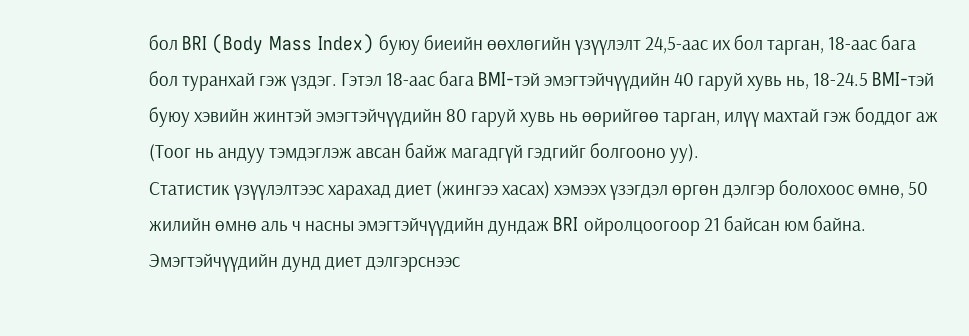бол BRI (Body Mass Index) буюу биеийн өөхлөгийн үзүүлэлт 24,5-аас их бол тарган, 18-аас бага бол туранхай гэж үздэг. Гэтэл 18-аас бага BMI-тэй эмэгтэйчүүдийн 40 гаруй хувь нь, 18-24.5 BMI-тэй буюу хэвийн жинтэй эмэгтэйчүүдийн 80 гаруй хувь нь өөрийгөө тарган, илүү махтай гэж боддог аж (Тоог нь андуу тэмдэглэж авсан байж магадгүй гэдгийг болгооно уу).
Статистик үзүүлэлтээс харахад диет (жингээ хасах) хэмээх үзэгдэл өргөн дэлгэр болохоос өмнө, 50 жилийн өмнө аль ч насны эмэгтэйчүүдийн дундаж BRI ойролцоогоор 21 байсан юм байна. Эмэгтэйчүүдийн дунд диет дэлгэрснээс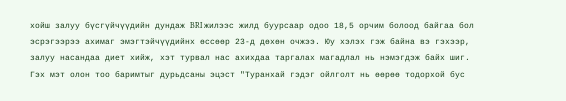хойш залуу бүсгүйчүүдийн дундаж BRI жилээс жилд буурсаар одоо 18,5 орчим болоод байгаа бол эсрэгээрээ ахимаг эмэгтэйчүүдийнх өссөөр 23-д дөхөн очжээ. Юу хэлэх гэж байна вэ гэхээр, залуу насандаа диет хийж, хэт турвал нас ахихдаа таргалах магадлал нь нэмэгдэж байх шиг.
Гэх мэт олон тоо баримтыг дурьдсаны эцэст "Туранхай гэдэг ойлголт нь өөрөө тодорхой бус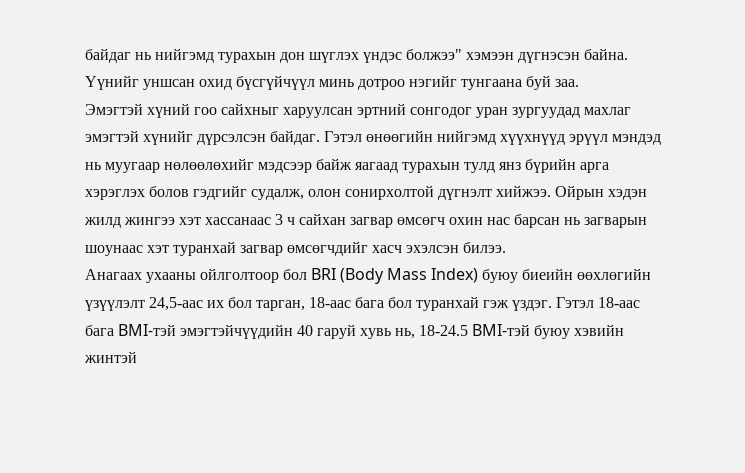байдаг нь нийгэмд турахын дон шүглэх үндэс болжээ" хэмээн дүгнэсэн байна.
Үүнийг уншсан охид бүсгүйчүүл минь дотроо нэгийг тунгаана буй заа.
Эмэгтэй хүний гоо сайхныг харуулсан эртний сонгодог уран зургуудад махлаг эмэгтэй хүнийг дүрсэлсэн байдаг. Гэтэл өнөөгийн нийгэмд хүүхнүүд эрүүл мэндэд нь муугаар нөлөөлөхийг мэдсээр байж яагаад турахын тулд янз бүрийн арга хэрэглэх болов гэдгийг судалж, олон сонирхолтой дүгнэлт хийжээ. Ойрын хэдэн жилд жингээ хэт хассанаас 3 ч сайхан загвар өмсөгч охин нас барсан нь загварын шоунаас хэт туранхай загвар өмсөгчдийг хасч эхэлсэн билээ.
Анагаах ухааны ойлголтоор бол BRI (Body Mass Index) буюу биеийн өөхлөгийн үзүүлэлт 24,5-аас их бол тарган, 18-аас бага бол туранхай гэж үздэг. Гэтэл 18-аас бага BMI-тэй эмэгтэйчүүдийн 40 гаруй хувь нь, 18-24.5 BMI-тэй буюу хэвийн жинтэй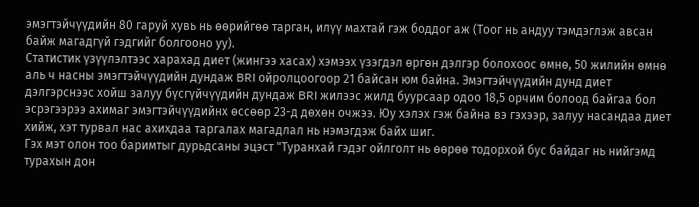эмэгтэйчүүдийн 80 гаруй хувь нь өөрийгөө тарган, илүү махтай гэж боддог аж (Тоог нь андуу тэмдэглэж авсан байж магадгүй гэдгийг болгооно уу).
Статистик үзүүлэлтээс харахад диет (жингээ хасах) хэмээх үзэгдэл өргөн дэлгэр болохоос өмнө, 50 жилийн өмнө аль ч насны эмэгтэйчүүдийн дундаж BRI ойролцоогоор 21 байсан юм байна. Эмэгтэйчүүдийн дунд диет дэлгэрснээс хойш залуу бүсгүйчүүдийн дундаж BRI жилээс жилд буурсаар одоо 18,5 орчим болоод байгаа бол эсрэгээрээ ахимаг эмэгтэйчүүдийнх өссөөр 23-д дөхөн очжээ. Юу хэлэх гэж байна вэ гэхээр, залуу насандаа диет хийж, хэт турвал нас ахихдаа таргалах магадлал нь нэмэгдэж байх шиг.
Гэх мэт олон тоо баримтыг дурьдсаны эцэст "Туранхай гэдэг ойлголт нь өөрөө тодорхой бус байдаг нь нийгэмд турахын дон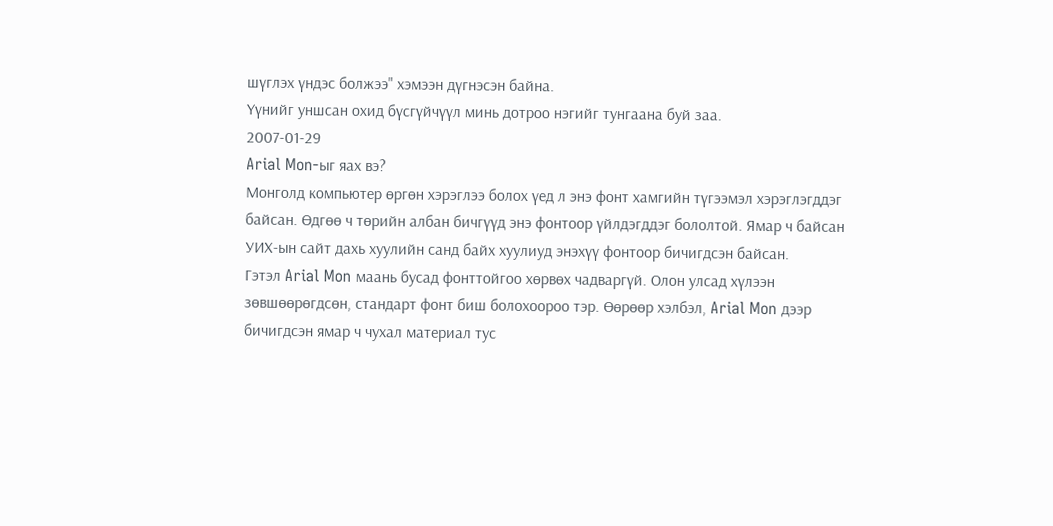шүглэх үндэс болжээ" хэмээн дүгнэсэн байна.
Үүнийг уншсан охид бүсгүйчүүл минь дотроо нэгийг тунгаана буй заа.
2007-01-29
Arial Mon-ыг яах вэ?
Монголд компьютер өргөн хэрэглээ болох үед л энэ фонт хамгийн түгээмэл хэрэглэгддэг байсан. Өдгөө ч төрийн албан бичгүүд энэ фонтоор үйлдэгддэг бололтой. Ямар ч байсан УИХ-ын сайт дахь хуулийн санд байх хуулиуд энэхүү фонтоор бичигдсэн байсан.
Гэтэл Arial Mon маань бусад фонттойгоо хөрвөх чадваргүй. Олон улсад хүлээн зөвшөөрөгдсөн, стандарт фонт биш болохоороо тэр. Өөрөөр хэлбэл, Arial Mon дээр бичигдсэн ямар ч чухал материал тус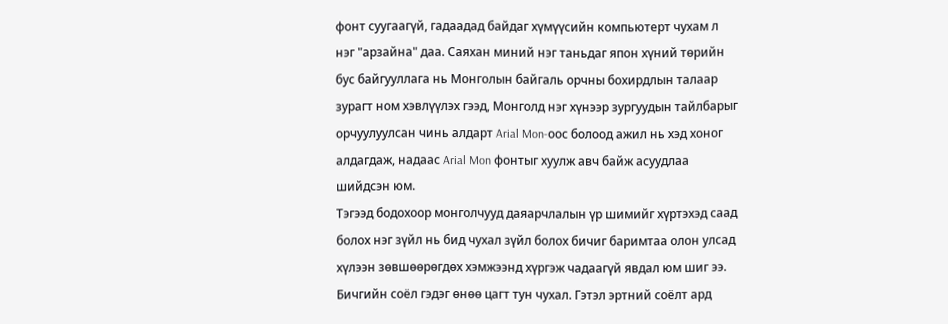фонт суугаагүй, гадаадад байдаг хүмүүсийн компьютерт чухам л нэг "арзайна" даа. Саяхан миний нэг таньдаг япон хүний төрийн бус байгууллага нь Монголын байгаль орчны бохирдлын талаар зурагт ном хэвлүүлэх гээд, Монголд нэг хүнээр зургуудын тайлбарыг орчуулуулсан чинь алдарт Arial Mon-оос болоод ажил нь хэд хоног алдагдаж, надаас Arial Mon фонтыг хуулж авч байж асуудлаа шийдсэн юм.
Тэгээд бодохоор монголчууд даяарчлалын үр шимийг хүртэхэд саад болох нэг зүйл нь бид чухал зүйл болох бичиг баримтаа олон улсад хүлээн зөвшөөрөгдөх хэмжээнд хүргэж чадаагүй явдал юм шиг ээ. Бичгийн соёл гэдэг өнөө цагт тун чухал. Гэтэл эртний соёлт ард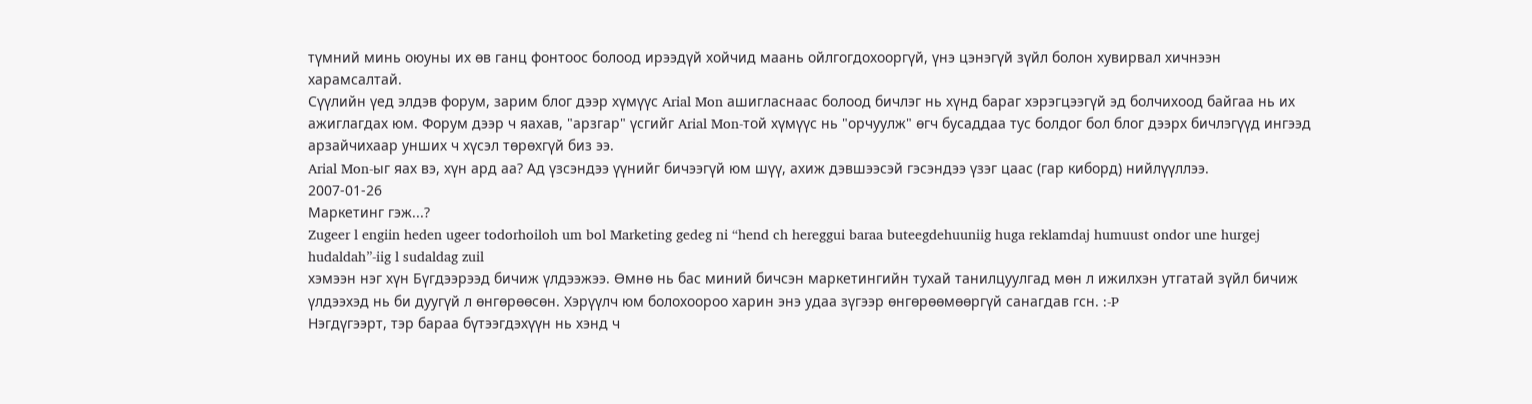түмний минь оюуны их өв ганц фонтоос болоод ирээдүй хойчид маань ойлгогдохооргүй, үнэ цэнэгүй зүйл болон хувирвал хичнээн харамсалтай.
Сүүлийн үед элдэв форум, зарим блог дээр хүмүүс Arial Mon ашигласнаас болоод бичлэг нь хүнд бараг хэрэгцээгүй эд болчихоод байгаа нь их ажиглагдах юм. Форум дээр ч яахав, "арзгар" үсгийг Arial Mon-той хүмүүс нь "орчуулж" өгч бусаддаа тус болдог бол блог дээрх бичлэгүүд ингээд арзайчихаар унших ч хүсэл төрөхгүй биз ээ.
Arial Mon-ыг яах вэ, хүн ард аа? Ад үзсэндээ үүнийг бичээгүй юм шүү, ахиж дэвшээсэй гэсэндээ үзэг цаас (гар киборд) нийлүүллээ.
2007-01-26
Маркетинг гэж...?
Zugeer l engiin heden ugeer todorhoiloh um bol Marketing gedeg ni “hend ch hereggui baraa buteegdehuuniig huga reklamdaj humuust ondor une hurgej hudaldah”-iig l sudaldag zuil
хэмээн нэг хүн Бүгдээрээд бичиж үлдээжээ. Өмнө нь бас миний бичсэн маркетингийн тухай танилцуулгад мөн л ижилхэн утгатай зүйл бичиж үлдээхэд нь би дуугүй л өнгөрөөсөн. Хэрүүлч юм болохоороо харин энэ удаа зүгээр өнгөрөөмөөргүй санагдав гсн. :-P
Нэгдүгээрт, тэр бараа бүтээгдэхүүн нь хэнд ч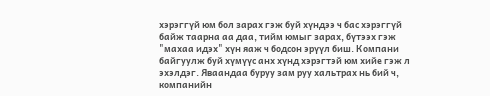хэрэггүй юм бол зарах гэж буй хүндээ ч бас хэрэггүй байж таарна аа даа, тийм юмыг зарах, бүтээх гэж "махаа идэх" хүн яаж ч бодсон эрүүл биш. Компани байгуулж буй хүмүүс анх хүнд хэрэгтэй юм хийе гэж л эхэлдэг. Яваандаа буруу зам руу хальтрах нь бий ч, компанийн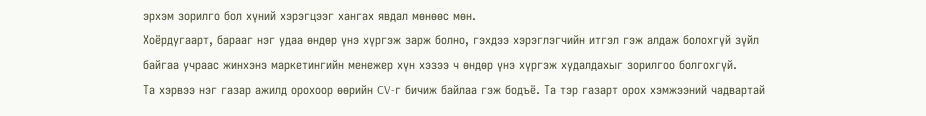эрхэм зорилго бол хүний хэрэгцээг хангах явдал мөнөөс мөн.
Хоёрдугаарт, барааг нэг удаа өндөр үнэ хүргэж зарж болно, гэхдээ хэрэглэгчийн итгэл гэж алдаж болохгүй зүйл байгаа учраас жинхэнэ маркетингийн менежер хүн хэзээ ч өндөр үнэ хүргэж худалдахыг зорилгоо болгохгүй.
Та хэрвээ нэг газар ажилд орохоор өөрийн CV-г бичиж байлаа гэж бодъё. Та тэр газарт орох хэмжээний чадвартай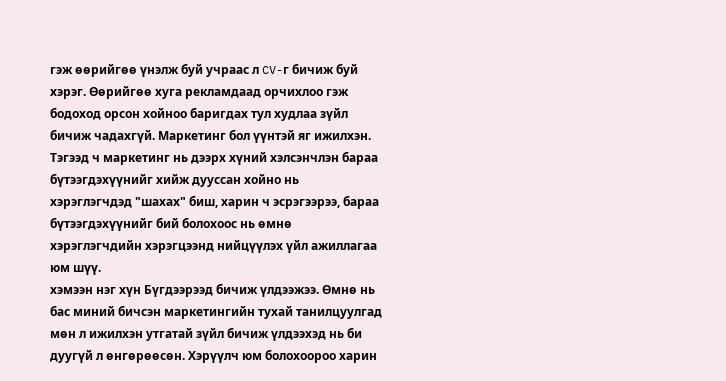гэж өөрийгөө үнэлж буй учраас л CV-г бичиж буй хэрэг. Өөрийгөө хуга рекламдаад орчихлоо гэж бодоход орсон хойноо баригдах тул худлаа зүйл бичиж чадахгүй. Маркетинг бол үүнтэй яг ижилхэн.
Тэгээд ч маркетинг нь дээрх хүний хэлсэнчлэн бараа бүтээгдэхүүнийг хийж дууссан хойно нь хэрэглэгчдэд "шахах" биш, харин ч эсрэгээрээ, бараа бүтээгдэхүүнийг бий болохоос нь өмнө хэрэглэгчдийн хэрэгцээнд нийцүүлэх үйл ажиллагаа юм шүү.
хэмээн нэг хүн Бүгдээрээд бичиж үлдээжээ. Өмнө нь бас миний бичсэн маркетингийн тухай танилцуулгад мөн л ижилхэн утгатай зүйл бичиж үлдээхэд нь би дуугүй л өнгөрөөсөн. Хэрүүлч юм болохоороо харин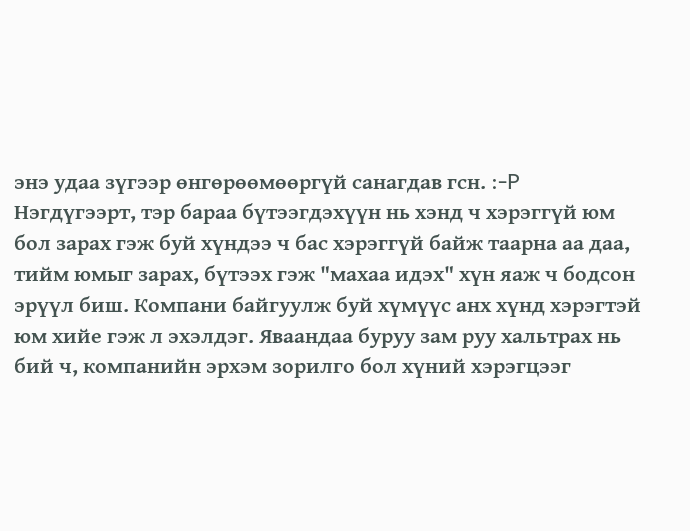энэ удаа зүгээр өнгөрөөмөөргүй санагдав гсн. :-P
Нэгдүгээрт, тэр бараа бүтээгдэхүүн нь хэнд ч хэрэггүй юм бол зарах гэж буй хүндээ ч бас хэрэггүй байж таарна аа даа, тийм юмыг зарах, бүтээх гэж "махаа идэх" хүн яаж ч бодсон эрүүл биш. Компани байгуулж буй хүмүүс анх хүнд хэрэгтэй юм хийе гэж л эхэлдэг. Яваандаа буруу зам руу хальтрах нь бий ч, компанийн эрхэм зорилго бол хүний хэрэгцээг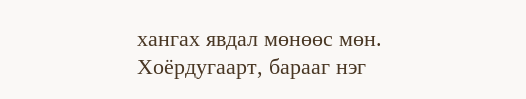хангах явдал мөнөөс мөн.
Хоёрдугаарт, барааг нэг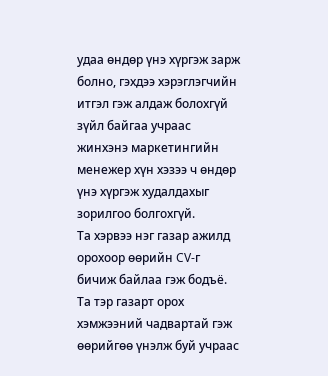удаа өндөр үнэ хүргэж зарж болно, гэхдээ хэрэглэгчийн итгэл гэж алдаж болохгүй зүйл байгаа учраас жинхэнэ маркетингийн менежер хүн хэзээ ч өндөр үнэ хүргэж худалдахыг зорилгоо болгохгүй.
Та хэрвээ нэг газар ажилд орохоор өөрийн CV-г бичиж байлаа гэж бодъё. Та тэр газарт орох хэмжээний чадвартай гэж өөрийгөө үнэлж буй учраас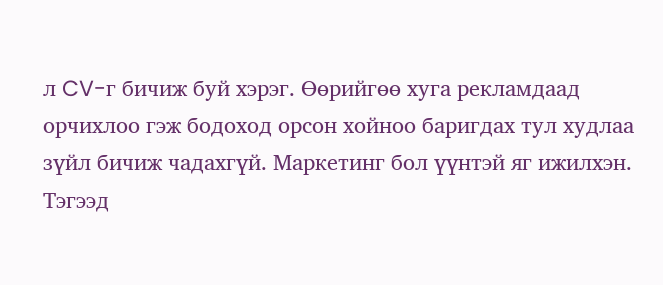л CV-г бичиж буй хэрэг. Өөрийгөө хуга рекламдаад орчихлоо гэж бодоход орсон хойноо баригдах тул худлаа зүйл бичиж чадахгүй. Маркетинг бол үүнтэй яг ижилхэн.
Тэгээд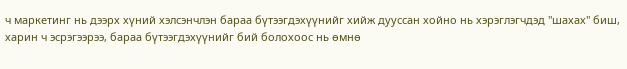ч маркетинг нь дээрх хүний хэлсэнчлэн бараа бүтээгдэхүүнийг хийж дууссан хойно нь хэрэглэгчдэд "шахах" биш, харин ч эсрэгээрээ, бараа бүтээгдэхүүнийг бий болохоос нь өмнө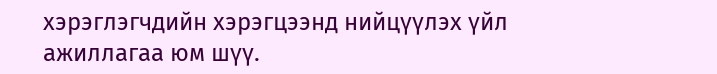хэрэглэгчдийн хэрэгцээнд нийцүүлэх үйл ажиллагаа юм шүү.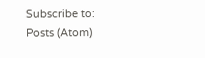Subscribe to:
Posts (Atom)